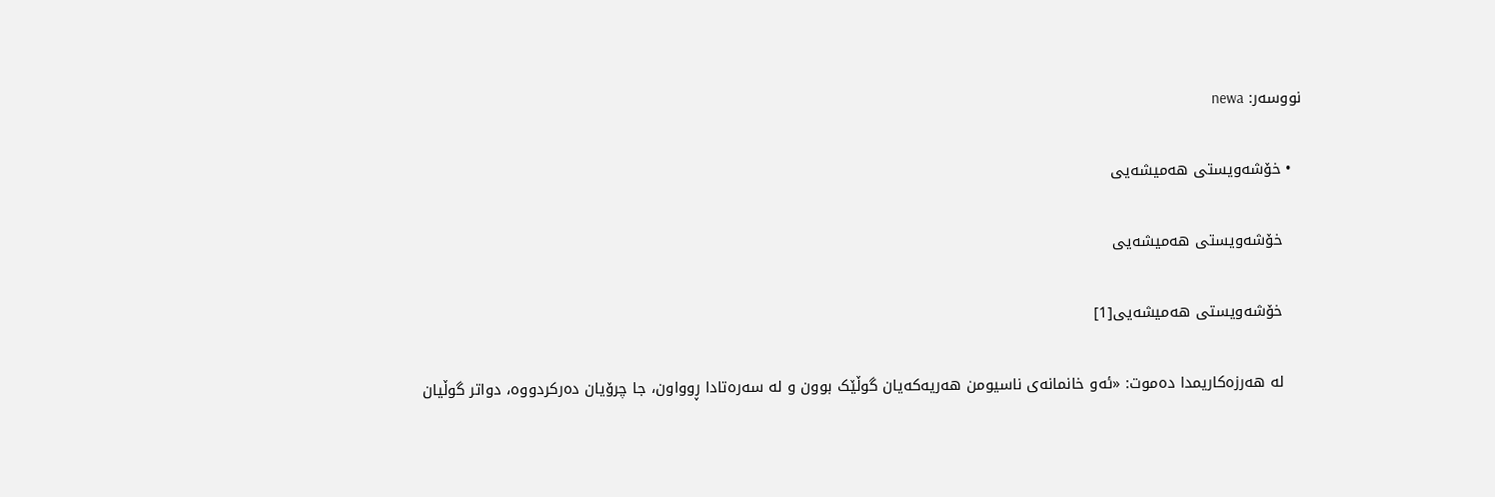نووسەر: newa

  • خۆشەویستی هەمیشەیی

    خۆشەویستی هەمیشەیی

    خۆشەویستی هەمیشەیی[1]

    لە هەرزەکاریمدا دەموت: «ئەو خانمانەی ناسیومن هەریەکەیان گوڵێک بوون و لە سەرەتادا ڕوواون، جا چرۆیان دەرکردووە، دواتر گوڵیان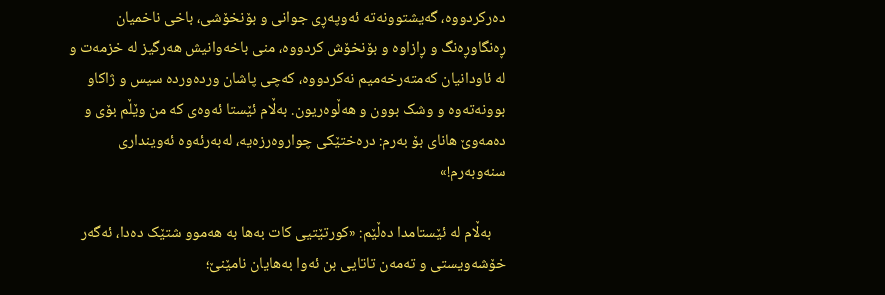دەرکردووە، گەیشتوونەتە ئەوپەڕی جوانی و بۆنخۆشی، باخی ناخمیان ڕەنگاوڕەنگ و ڕازاوە و بۆنخۆش کردووە، منی باخەوانیش هەرگیز لە خزمەت و لە ئاودانیان کەمتەرخەمیم نەکردووە، کەچی پاشان وردەوردە سیس و ژاکاو بوونەتەوە و وشک بوون و هەڵوەریون. بەڵام ئێستا ئەوەی کە من وێڵم بۆی و دەمەوێ هانای بۆ بەرم: درەختێکی چواروەرزەیە، لەبەرئەوە ئەوینداری سنەوبەرم!»

    بەڵام لە ئێستامدا دەڵێم: «کورتێتیی کات بەها بە هەموو شتێک دەدا، ئەگەر خۆشەویستی و تەمەن تاتایی بن ئەوا بەهایان نامێنێ؛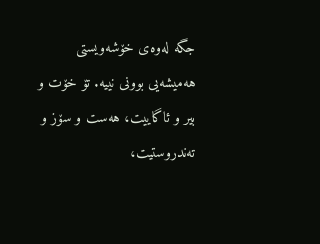جگە لەوەی خۆشەویستی هەمیشەیی بوونی نییە. تۆ خۆت و بیر و ئاگاییت، هەست و سۆز و تەندروستیت،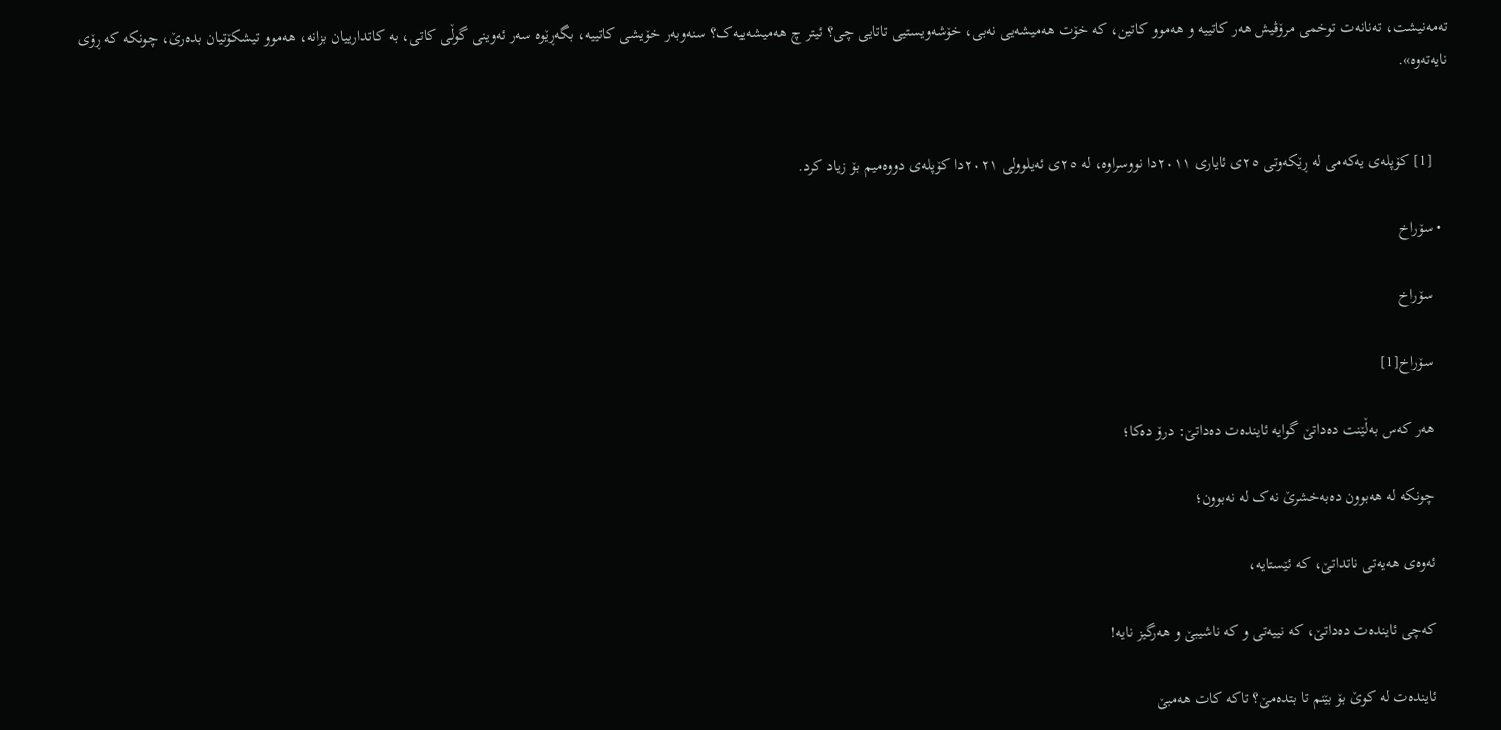تەمەنیشت، تەنانەت توخمی مرۆڤیش هەر کاتییە و هەموو کاتین، کە خۆت هەمیشەیی نەبی، خۆشەویستیی تاتایی چی؟ ئیتر چ هەمیشەییەک؟ سنەوبەر خۆیشی کاتییە، بگەڕێوە سەر ئەوینی گوڵی کاتی، بە کاتدارییان بزانە، هەموو تیشکۆتیان بدەرێ، چونکە کە ڕۆی نایەتەوە».


    [1] کۆپلەی یەکەمی لە ڕێکەوتی ٢٥ی ئایاری ٢٠١١دا نووسراوە، لە ٢٥ی ئەیلوولی ٢٠٢١دا کۆپلەی دووەمیم بۆ زیاد کرد.

  • سۆراخ

    سۆراخ

    سۆراخ[1]

    هەر کەس بەڵێنت دەداتێ گوایە ئایندەت دەداتێ: درۆ دەکا؛

    چونکە لە هەبوون دەبەخشرێ نەک لە نەبوون؛

    ئەوەی هەیەتی ناتداتێ، کە ئێستایە،

    کەچی ئایندەت دەداتێ، کە نییەتی و کە ناشیبێ و هەرگیز نایە!

    ئایندەت لە کوێ بۆ بێنم تا بتدەمێ؟ تاکە کات هەمبێ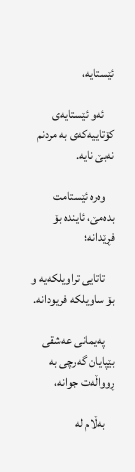ئێستایە،

    ئەو ئێستایەی کۆتاییەکەی بە مردنم نەبێ نایە.

    وەرە ئێستامت بدەمێ، ئایندە بۆ فڕێدانە؛

    تاتایی تراویلکەیە و بۆ ساویلکە فریودانە.

    پەیمانی عەشقی بێپایان گەرچی بە ڕوواڵەت جوانە،

    بەڵام لە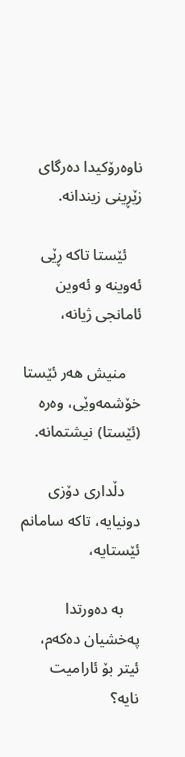ناوەرۆکیدا دەرگای زێڕینی زیندانە.

    ئێستا تاکە ڕێی ئەوینە و ئەوین ئامانجی ژیانە،

    منیش هەر ئێستا خۆشمەوێی، وەرە (ئێستا) نیشتمانە.

    دڵداری دۆزی دونیایە، تاکە سامانم ئێستایە،

    بە دەورتدا پەخشیان دەکەم، ئیتر بۆ ئارامیت نایە؟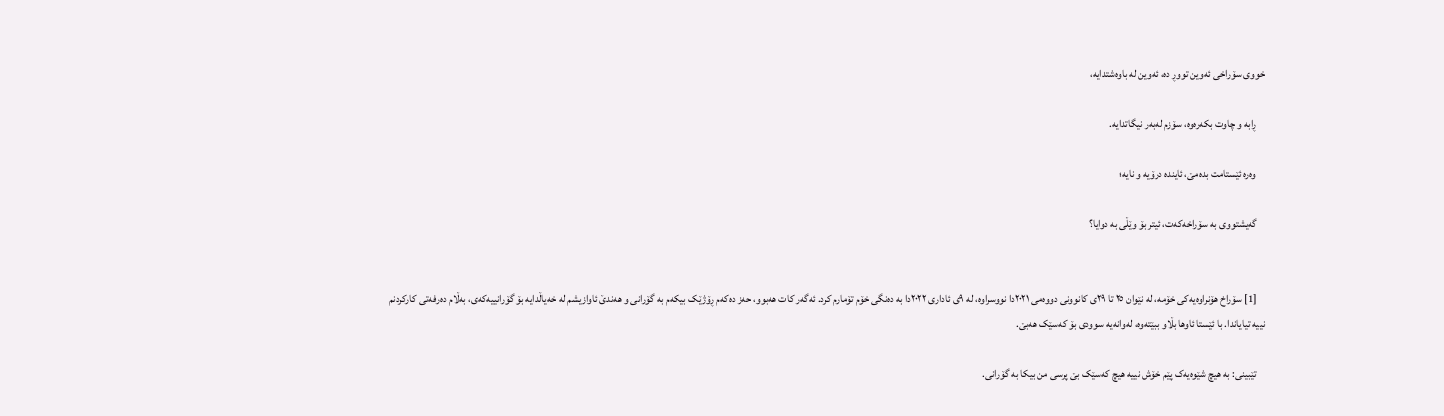خووی سۆراخی ئەوین تووڕ دە، ئەوین لە باوەشتدایە،

    ڕابە و چاوت بکەرەوە، سۆزم لەبەر نیگاتدایە.

    وەرە ئێستامت بدەمێ، ئایندە درۆیە و نایە؛

    گەیشتووی بە سۆراخەکەت، ئیتر بۆ وێڵی بە دوایا؟


    [1] سۆراخ هۆنراوەیەکی خۆمە، لە نێوان ٢٥ تا ٢٩ی کانوونی دووەمی ٢٠٢١دا نووسراوە، لە ٩ی ئاداری ٢٠٢٢دا بە دەنگی خۆم تۆمارم کرد. ئەگەر کات هەبوو، حەز دەکەم ڕۆژێک بیکەم بە گۆرانی و هەندێ ئاوازیشم لە خەیاڵدایە بۆ گۆرانییەکەی، بەڵام دەرفەتی کارکردنم نییە تیایاندا. با ئێستا ئاوها بڵاو ببێتەوە، لەوانەیە سوودی بۆ کەسێک هەبێ.

    تێبینی: بە هیچ شێوەیەک پێم خۆش نییە هیچ کەسێک بێ پرسی من بیکا بە گۆرانی.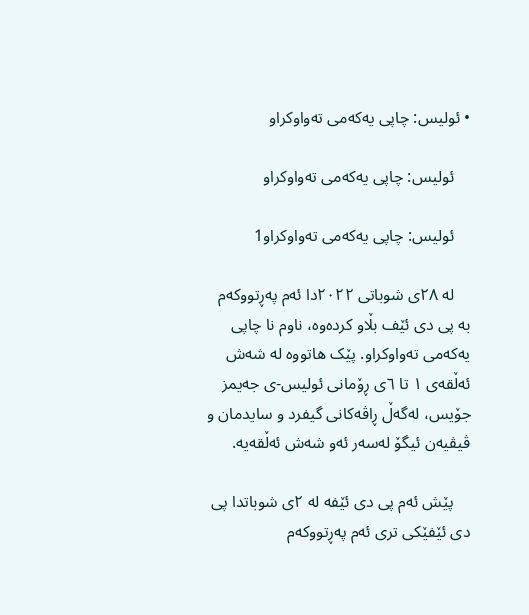• ئولیس: چاپی یەکەمی تەواوکراو

    ئولیس: چاپی یەکەمی تەواوکراو

    ئولیس: چاپی یەکەمی تەواوکراو1

    لە ٢٨ی شوباتی ٢٠٢٢دا ئەم پەڕتووکەم بە پی دی ئێف بڵاو کردەوە، ناوم نا چاپی یەکەمی تەواوکراو. پێک هاتووە لە شەش ئەڵقەی ١ تا ٦ی ڕۆمانی ئولیس-ی جەیمز جۆیس، لەگەڵ ڕاڤەکانی گیفرد و سایدمان و ڤیڤیەن ئیگۆ لەسەر ئەو شەش ئەڵقەیە.

    پێش ئەم پی دی ئێفە لە ٢ی شوباتدا پی دی ئێفێکی تری ئەم پەڕتووکەم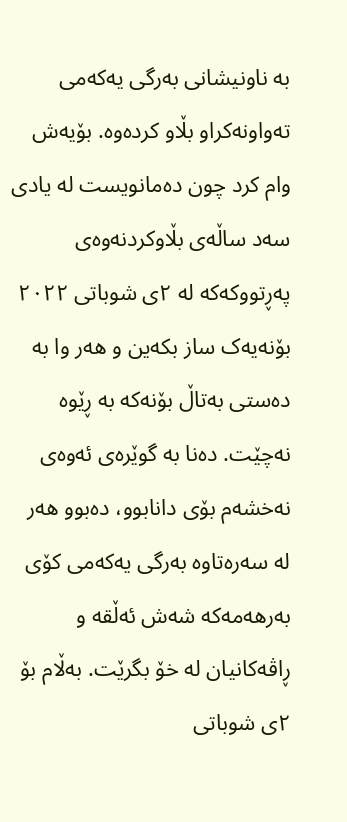بە ناونیشانی بەرگی یەکەمی تەواونەکراو بڵاو کردەوە. بۆیەش وام کرد چون دەمانویست لە یادی سەد ساڵەی بڵاوکردنەوەی پەڕتووکەکە لە ٢ی شوباتی ٢٠٢٢ بۆنەیەک ساز بکەین و هەر وا بە دەستی بەتاڵ بۆنەکە بە ڕێوە نەچێت. دەنا بە گوێرەی ئەوەی نەخشەم بۆی دانابوو، دەبوو هەر لە سەرەتاوە بەرگی یەکەمی کۆی بەرهەمەکە شەش ئەڵقە و ڕاڤەکانیان لە خۆ بگرێت. بەڵام بۆ ٢ی شوباتی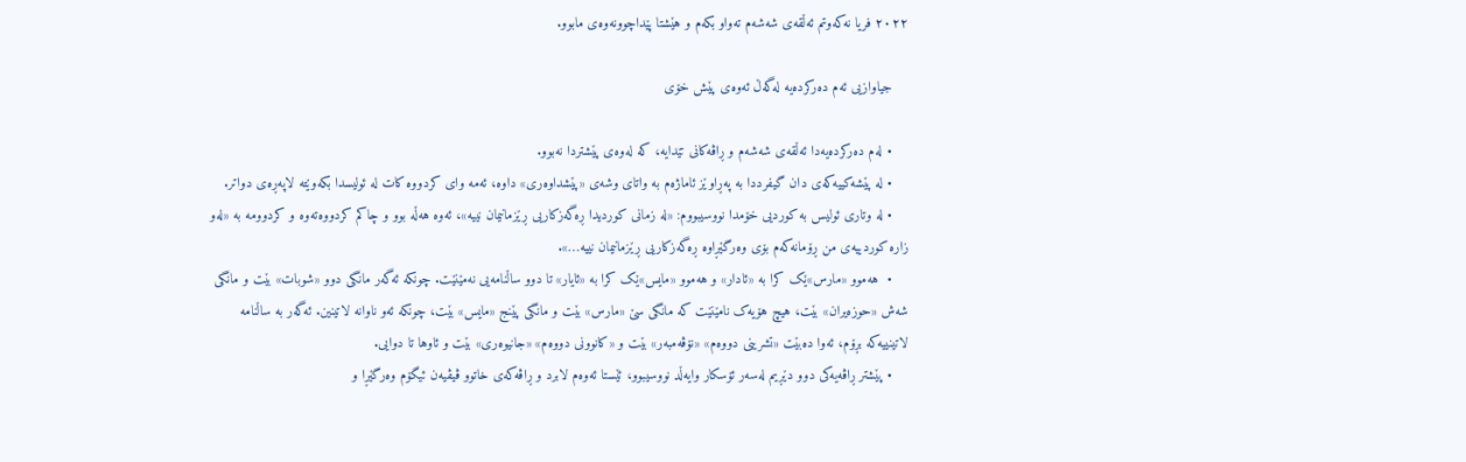٢٠٢٢ فریا نەکەوتم ئەڵقەی شەشەم تەواو بکەم و هێشتا پێداچوونەوەی مابوو.

    جیاوازیی ئەم دەرکردەیە لەگەڵ ئەوەی پێش خۆی

    • لەم دەرکردەیەدا ئەڵقەی شەشەم و ڕاڤەکانی تێدایە، کە لەوەی پێشتردا نەبوو.
    • لە پێشەکییەکەی دان گیفرددا بە پەڕاوێز ئاماژەم بە واتای وشەی «پێشداوەری» داوە، ئەمە وای کردووە کات لە ئولیسدا بکەوێتە لاپەڕەی دواتر.
    • لە وتاری ئولیس بە کوردیی خۆمدا نووسیبووم: «لە زمانی کوردیدا ڕەگەزکاریی ڕێزمانیمان نییە»، ئەوە هەڵە بوو و چاکم کردووەتەوە و کردوومە بە «لەو زارە کوردییەی من ڕۆمانەکەم بۆی وەرگێڕاوە ڕەگەزکاریی ڕێزمانیمان نییە…».
    •  هەموو «مارس»ێک کرا بە «ئادار» و هەموو «مایس»ێک کرا بە «ئایار» تا دوو ساڵنامەیی نەمێنێت. چونکە ئەگەر مانگی دوو «شوبات» بێت و مانگی شەش «حوزەیران» بێت، هیچ هۆیەک نامێنێت کە مانگی سێ «مارس» بێت و مانگی پێنج «مایس» بێت، چونکە ئەو ناوانە لاتینین. ئەگەر بە ساڵنامە لاتینییەکە بڕۆم، ئەوا دەبێت «تشرینی دووەم» «نۆڤەمبەر» بێت و «کانوونی دووەم» «جانیوەری» بێت و ئاوها تا دوایی.
    • پێشتر ڕاڤەیەکی دوو دێڕیم لەسەر ئۆسکار وایەڵد نووسیبوو، ئێستا ئەوەم لابرد و ڕاڤەکەی خاتوو ڤیڤیەن ئیگۆم وەرگێڕا و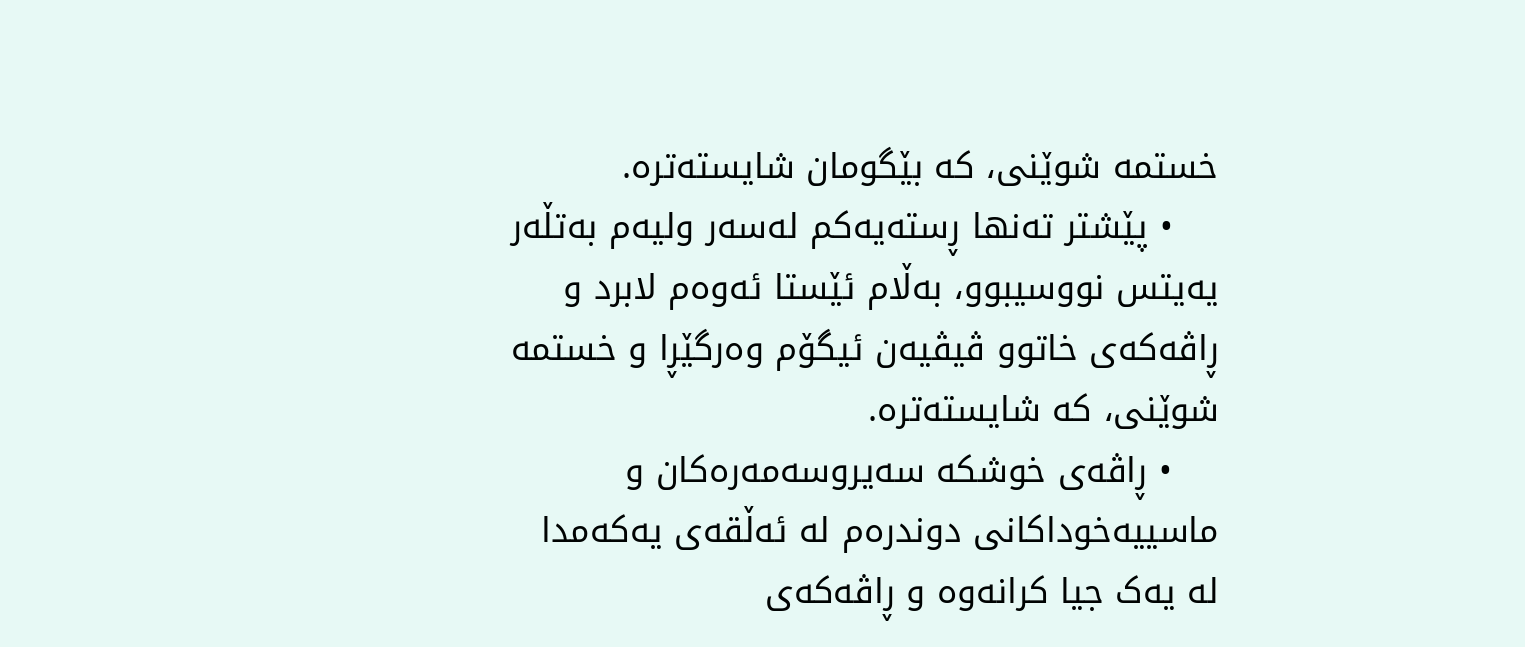خستمە شوێنی، کە بێگومان شایستەترە.
    • پێشتر تەنها ڕستەیەکم لەسەر ولیەم بەتڵەر یەیتس نووسیبوو، بەڵام ئێستا ئەوەم لابرد و ڕاڤەکەی خاتوو ڤیڤیەن ئیگۆم وەرگێڕا و خستمە شوێنی، کە شایستەترە.
    • ڕاڤەی خوشکە سەیروسەمەرەکان و ماسییەخوداکانی دوندرەم لە ئەڵقەی یەکەمدا لە یەک جیا کرانەوە و ڕاڤەکەی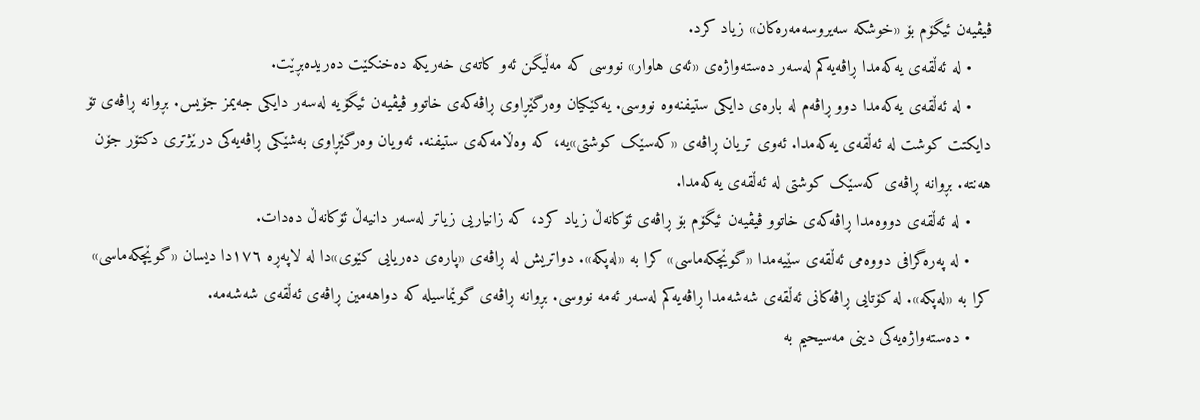ڤیڤیەن ئیگۆم بۆ «خوشکە سەیروسەمەرەکان» زیاد کرد.
    • لە ئەڵقەی یەکەمدا ڕاڤەیەکم لەسەر دەستەواژەی «ئەی هاوار» نووسی کە مەڵیگن ئەو کاتەی خەریکە دەخنکێت دەریدەبڕێت.
    • لە ئەڵقەی یەکەمدا دوو ڕاڤەم لە بارەی دایکی ستیفنەوە نووسی. یەکێکیان وەرگێڕاوی ڕاڤەکەی خاتوو ڤیڤیەن ئیگۆیە لەسەر دایکی جەیمز جۆیس. بڕوانە ڕاڤەی تۆ دایکتت کوشت لە ئەڵقەی یەکەمدا. ئەوی تریان ڕاڤەی «کەسێک کوشتی»یە، کە وەڵامەکەی ستیفنە. ئەویان وەرگێڕاوی بەشێکی ڕاڤەیەکی درێژتری دکتۆر جۆن هەنتە. بڕوانە ڕاڤەی کەسێک کوشتی لە ئەڵقەی یەکەمدا.
    • لە ئەڵقەی دووەمدا ڕاڤەکەی خاتوو ڤیڤیەن ئیگۆم بۆ ڕاڤەی ئۆکانەڵ زیاد کرد، کە زانیاریی زیاتر لەسەر دانیەڵ ئۆکانەڵ دەدات.
    • لە پەرەگرافی دووەمی ئەڵقەی سێیەمدا «گوێچکەماسی» کرا بە «لەپکە». دواتریش لە ڕاڤەی «پارەی دەریایی کێوی»دا لە لاپەڕە ١٧٦دا دیسان «گوێچکەماسی» کرا بە «لەپکە». لە کۆتایی ڕاڤەکانی ئەڵقەی شەشەمدا ڕاڤەیەکم لەسەر ئەمە نووسی. بڕوانە ڕاڤەی گوێماسیلە کە دواهەمین ڕاڤەی ئەڵقەی شەشەمە.
    • دەستەواژەیەکی دینی مەسیحیم بە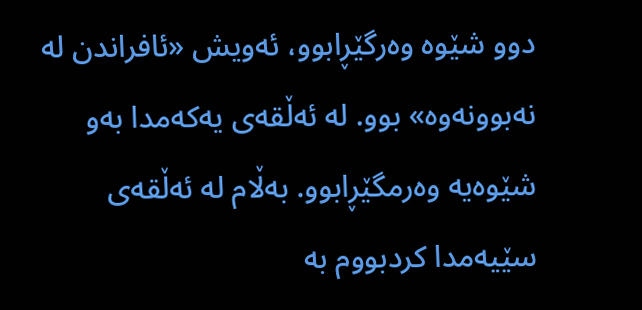دوو شێوە وەرگێڕابوو، ئەویش «ئافراندن لە نەبوونەوە» بوو. لە ئەڵقەی یەکەمدا بەو شێوەیە وەرمگێڕابوو. بەڵام لە ئەڵقەی سێیەمدا کردبووم بە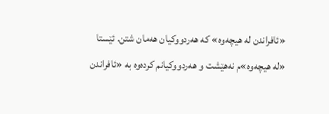«ئافراندن لە هیچەوە» کە هەردووکیان هەمان شتن. ئێستا «لە هیچەوە»م نەهێشت و هەردووکیانم کردەوە بە «ئافراندن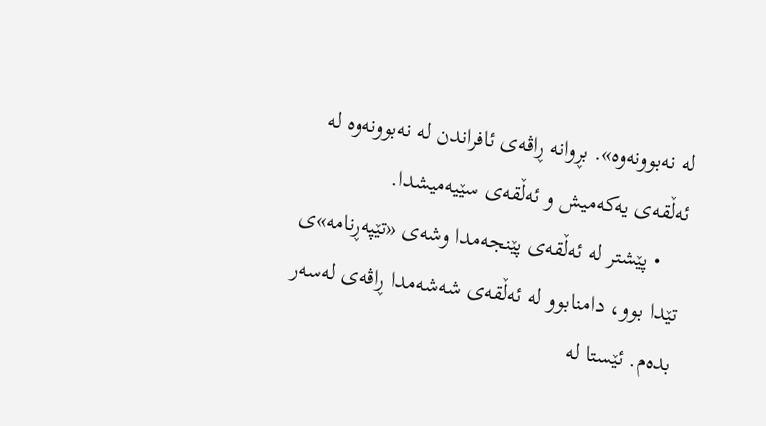لە نەبوونەوە». بڕوانە ڕاڤەی ئافراندن لە نەبوونەوە لە ئەڵقەی یەکەمیش و ئەڵقەی سێیەمیشدا.
    • پێشتر لە ئەڵقەی پێنجەمدا وشەی «تێپەڕنامە»ی تێدا بوو، دامنابوو لە ئەڵقەی شەشەمدا ڕاڤەی لەسەر بدەم. ئێستا لە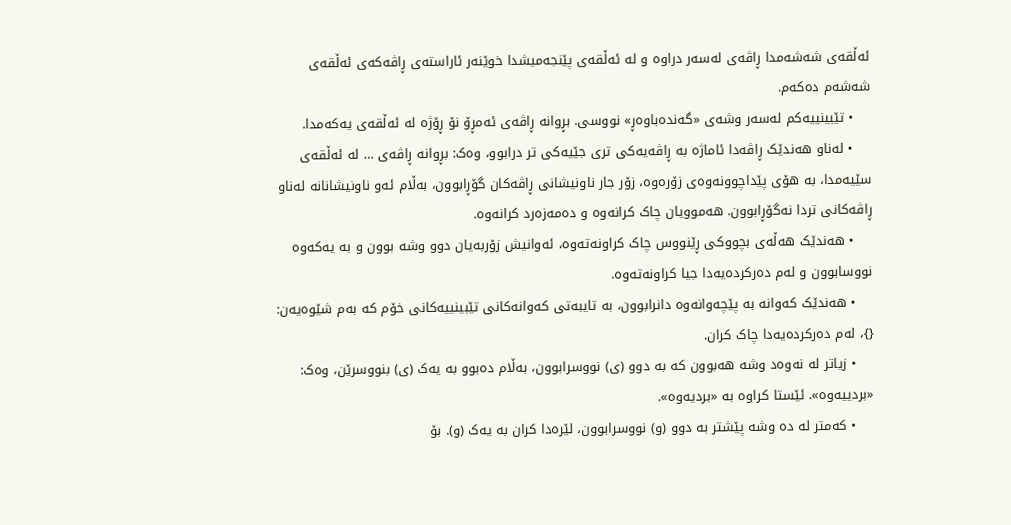ئەڵقەی شەشەمدا ڕاڤەی لەسەر دراوە و لە ئەڵقەی پێنجەمیشدا خوێنەر ئاراستەی ڕاڤەکەی ئەڵقەی شەشەم دەکەم.
    • تێبینییەکم لەسەر وشەی «گەندەباوەڕ» نووسی. بڕوانە ڕاڤەی ئەمڕۆ نۆ ڕۆژە لە ئەڵقەی یەکەمدا.
    • لەناو هەندێک ڕاڤەدا ئاماژە بە ڕاڤەیەکی تری جێیەکی تر درابوو، وەک: بڕوانە ڕاڤەی … لە ئەڵقەی سێیەمدا، بە هۆی پێداچوونەوەی زۆرەوە، زۆر جار ناونیشانی ڕاڤەکان گۆڕابوون، بەڵام ئەو ناونیشانانە لەناو ڕاڤەکانی تردا نەگۆڕابوون. هەموویان چاک کرانەوە و دەمەزەرد کرانەوە.
    • هەندێک هەڵەی بچووکی ڕێنووس چاک کراونەتەوە، ئەوانیش زۆربەیان دوو وشە بوون و بە یەکەوە نووسابوون و لەم دەرکردەیەدا جیا کراونەتەوە.
    • هەندێک کەوانە بە پێچەوانەوە دانرابوون، بە تایبەتی کەوانەکانی تێبینییەکانی خۆم کە بەم شێوەیەن: {}، لەم دەرکردەیەدا چاک کران.
    • زیاتر لە نەوەد وشە هەبوون کە بە دوو (ی) نووسرابوون، بەڵام دەبوو بە یەک (ی) بنووسرێن، وەک: «بردییەوە». ئێستا کراوە بە «بردیەوە».
    • کەمتر لە دە وشە پێشتر بە دوو (و) نووسرابوون، لێرەدا کران بە یەک (و). بۆ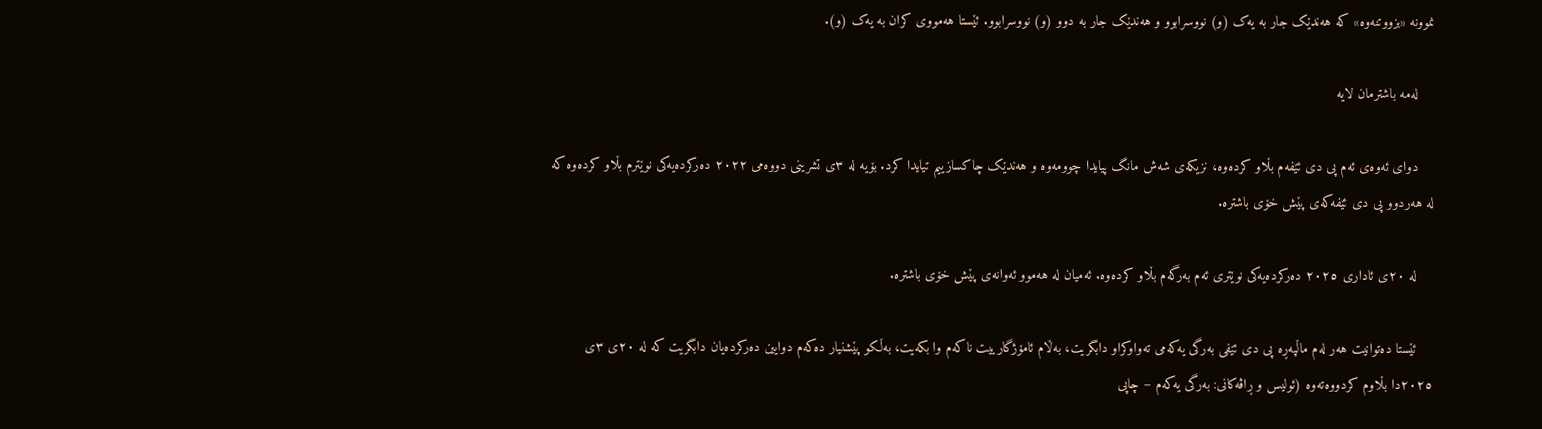نموونە «بزووتنەوە» کە هەندێک جار بە یەک (و) نووسرابوو و هەندێک جار بە دوو (و) نووسرابوو. ئێستا هەمووی کران بە یەک (و).

    لەمە باشترمان لایە

    دوای ئەوەی ئەم پی دی ئێفەم بڵاو کردەوە، نزیکەی شەش مانگ پیایدا چوومەوە و هەندێک چاکسازییم تیایدا کرد. بۆیە لە ٣ی تشرینی دووەمی ٢٠٢٢ دەرکردەیەکی نوێترم بڵاو کردەوە کە لە هەردوو پی دی ئێفەکەی پێش خۆی باشترە.

    لە ٢٠ی ئاداری ٢٠٢٥ دەرکردەیەکی نوێتری ئەم بەرگەم بڵاو کردەوە. ئەمیان لە هەموو ئەوانەی پێش خۆی باشترە.

    ئێستا دەتوانیت هەر لەم ماڵپەڕە پی دی ئێفی بەرگی یەکەمی تەواوکراو دابگریت، بەڵام ئامۆژگارییت ناکەم وا بکەیت، بەڵکو پێشنیار دەکەم دوایین دەرکردەیان دابگریت کە لە ٢٠ی ٣ی ٢٠٢٥دا بڵاوم کردووەتەوە (ئولیس و ڕاڤەکانی: بەرگی یەکەم – چاپی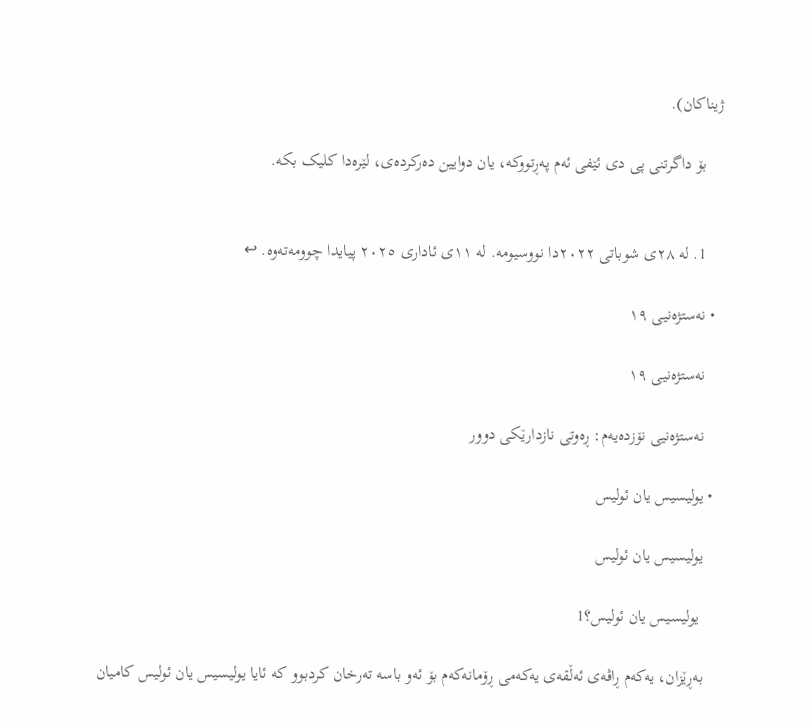ژیناکان).

    بۆ داگرتنی پی دی ئێفی ئەم پەڕتووکە، یان دوایین دەرکردەی، لێرەدا کلیک بکە.


    1. لە ٢٨ی شوباتی ٢٠٢٢دا نووسیومە. لە ١١ی ئاداری ٢٠٢٥ پیایدا چوومەتەوە. ↩

  • نەستژەنیی ١٩

    نەستژەنیی ١٩

    نەستژەنیی نۆزدەیەم: ڕەوتی نازدارێکی دوور

  • یولیسیس یان ئولیس

    یولیسیس یان ئولیس

     یولیسیس یان ئولیس؟1

    بەڕێزان، یەکەم ڕاڤەی ئەڵقەی یەکەمی ڕۆمانەکەم بۆ ئەو باسە تەرخان کردبوو کە ئایا یولیسیس یان ئولیس کامیان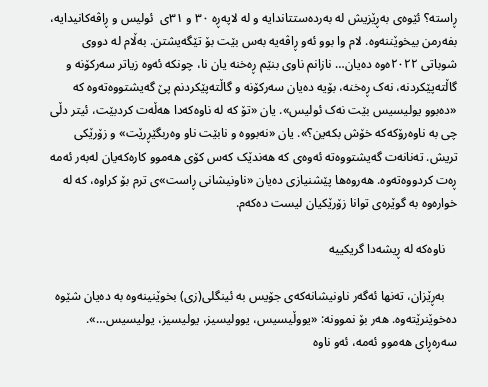ڕاستە؟ ئێوەی بەڕێزیش لە بەردەستتاندایە و لە لاپەڕە ٣٠ و ٣١ی  ئولیس و ڕاڤەکانیدایە، بفەرمن بیخوێننەوە. لام وا بوو ئەو ڕاڤەیە بەس بێت بۆ تێگەیشتن. بەڵام لە دووی شوباتی ٢٠٢٢ەوە دەیان… نازانم ناوی بنێم ڕەخنە یان نا، چونکە ئەوە زیاتر سەرکۆنە و گاڵتەپێکردنە، نەک ڕەخنە، بۆیە دەیان سەرکۆنە و گاڵتەپێکردنم پێ گەیشتووەتەوە کە «دەبوو یولیسیس بێت نەک ئولیس». یان «تۆ کە لە ناوەکەدا هەڵەت کردبێت، ئیتر دڵی چی بە ناوەرۆکەکە خۆش بکەین؟». یان «نەبووە و نابێت ناو وەربگێڕرێت» و زۆرێکی تریش. تەنانەت گەیشتووەتە ئەوەی کە هەندێک کەس کۆی هەموو کارەکەیان لەبەر ئەمە ڕەت کردووەتەوە. هەروەها پێشنیازی دەیان «ناونیشانی ڕاست»ی ترم بۆ کراوە، کە لە خوارەوە بە گوێرەی توانا زۆرێکیان لیست دەکەم.

    ناوەکە لە ڕیشەدا گریکییە

    بەڕێزان، تەنها ئەگەر ناونیشانەکەی جۆیس بە ئینگلی(زی) بخوێنینەوە بە دەیان شێوە دەخوێنرێتەوە. هەر بۆ نموونە: «یووڵیسیس، یوولیسیز، یولیسیز، یولیسیس…». سەرەڕای هەموو ئەمە، ئەو ناوە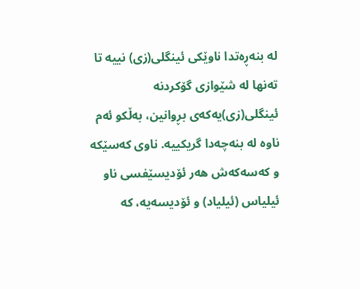لە بنەڕەتدا ناوێکی ئینگلی(زی) نییە تا تەنها لە شێوازی گۆکردنە ئینگلی(زی)یەکەی بڕوانین، بەڵکو ئەم ناوە لە بنەچەدا گریکییە. ناوی کەسێکە و کەسەکەش هەر ئۆدیسێفسی ناو ئیلیاس (ئیلیاد) و ئۆدیسەیە، کە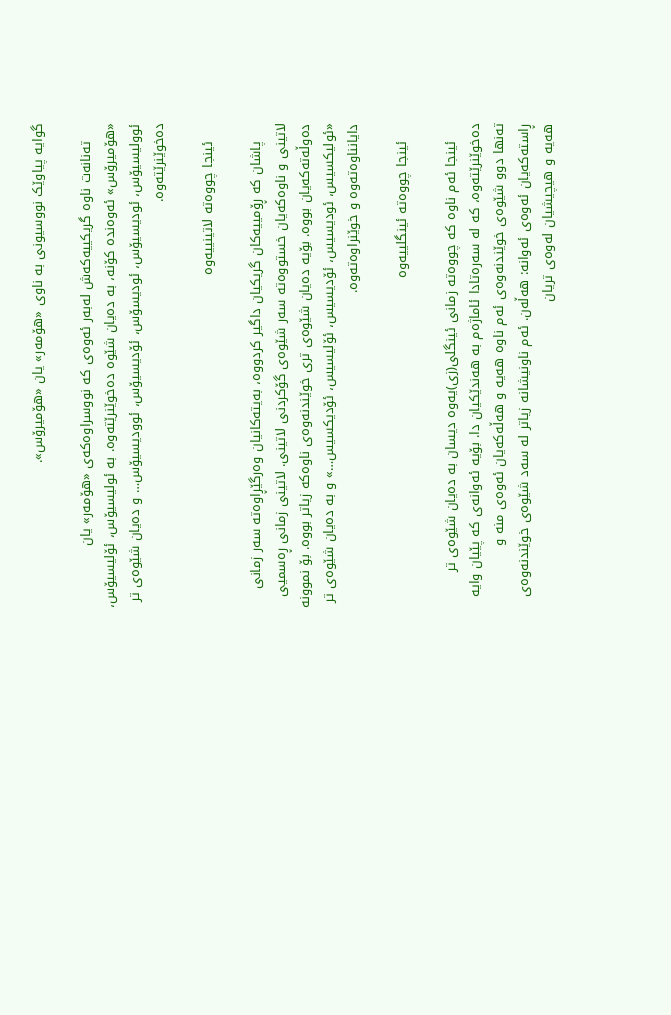گوایە پیاوێک نووسیونی بە ناوی «هۆمەر» یان «هۆمیرۆس».

    تەنانەت ناوە گریکییەکەش لەبەر ئەوەی کە نووسراوەکەی «هۆمەر» یان «هۆمیرۆس» ئەوەندە کۆنە، بە دەیان شێوە دەخوێنرێتەوە. بە ئولیسیۆس، ئۆلیسیۆس، ئوولیسیۆس، ئودیسیۆس، ئودیسۆس، ئۆدیسیۆس، ئوودیسیۆس… و دەیان شێوەی تر دەخوێنرێتەوە.

    ئینجا چووەتە لاتینییەوە

    پاشان کە ڕۆمییەکان گریکیان داگیر کردووە، بەیتەکانیان وەرگێڕاوەتە سەر زمانی لاتینی و ناوەکەیان خستووەتە سەر شێوەی گۆکردنی لاتینی. لاتینی زمانی ڕەسمیی دەوڵەتەکەیان بووە. بۆیە دەیان شێوەی تری خوێندنەوەی ناوەکە زیاتر بووە. بۆ نموونە «ئولیکسیس، ئودیسیس، ئۆدیسیس، ئۆلیسیس، ئۆدیکسیس…» و بە دەیان شێوەی تر دایانناوەتەوە و خوێنراوەتەوە.

    ئینجا چووەتە ئینگلییەوە

    ئینجا ئەم ناوە کە چووەتە زمانی ئینگلی(زی)یەوە دیسان بە دەیان شێوەی تر دەخوێنرێتەوە، کە لە سەرەتادا ئاماژەم بە هەندێکیان دا. بۆیە ئەوانەی کە پێیان وایە تەنها دوو شێوەی خوێندنەوەی ئەم ناوە هەیە و هەڵەکەیان ئەوەی منە و ڕاستەکەیان ئەوەی ئەوانە: هەڵەن. ئەم ناونیشانە زیاتر لە سەد شێوەی خوێندنەوەی هەیە و هیچیشیان لەوەی تریان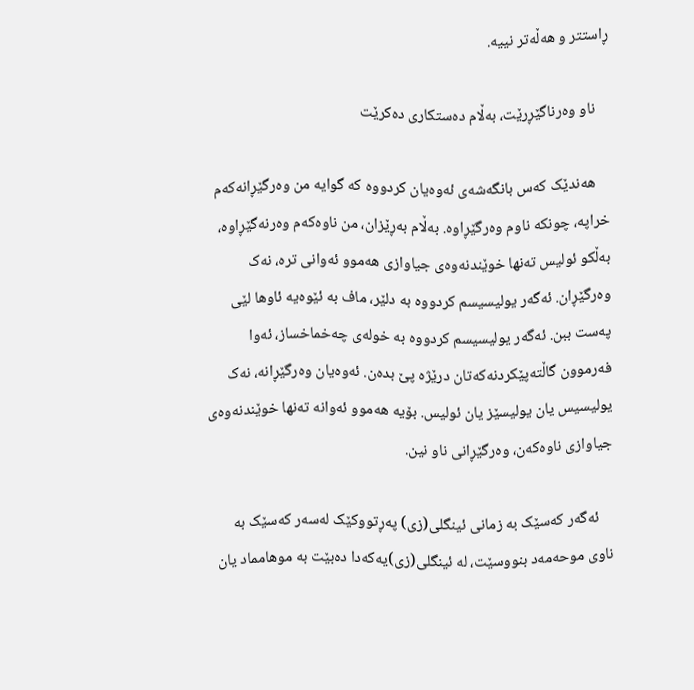ڕاستتر و هەڵەتر نییە.

    ناو وەرناگێڕرێت، بەڵام دەستکاری دەکرێت

    هەندێک کەس بانگەشەی ئەوەیان کردووە کە گوایە من وەرگێڕانەکەم خراپە، چونکە ناوم وەرگێڕاوە. بەڵام بەڕێزان، من ناوەکەم وەرنەگێڕاوە، بەڵکو ئولیس تەنها خوێندنەوەی جیاوازی هەموو ئەوانی ترە، نەک وەرگێڕان. ئەگەر یولیسیسم کردووە بە دلێر، ماف بە ئێوەیە ئاوها لێی پەست ببن. ئەگەر یولیسیسم کردووە بە خولەی چەخماخساز، ئەوا فەرموون گاڵتەپێکردنەکەتان درێژە پێ بدەن. ئەوەیان وەرگێڕانە، نەک یولیسیس یان یولیسێز یان ئولیس. بۆیە هەموو ئەوانە تەنها خوێندنەوەی جیاوازی ناوەکەن، وەرگێڕانی ناو نین.

    ئەگەر کەسێک بە زمانی ئینگلی(زی) پەڕتووکێک لەسەر کەسێک بە ناوی موحەمەد بنووسێت، لە ئینگلی(زی)یەکەدا دەبێت بە موهامماد یان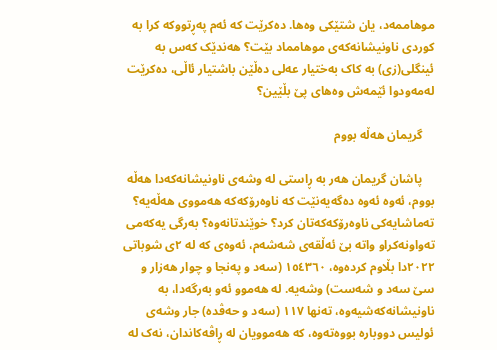موهاممەد، یان شتێکی وەها. دەکرێت کە ئەم پەڕتووکە کرا بە کوردی ناونیشانەکەی موهامماد بێت؟ هەندێک کەس بە ئینگلی(زی) بە کاک بەختیار عەلی دەڵێن باشتیار ئاڵی، دەکرێت لەمەودوا ئێمەش وەهای پێ بڵێین؟

    گریمان هەڵە بووم

    پاشان گریمان هەر بە ڕاستی لە وشەی ناونیشانەکەدا هەڵە بووم، ئەوە ئەوە دەگەیەنێت کە ناوەرۆکەکە هەمووی هەڵەیە؟ تەماشایەکی ناوەرۆکەکەتان کرد؟ خوێندتانەوە؟ بەرگی یەکەمی تەواونەکراو واتە بێ ئەڵقەی شەشەم، ئەوەی کە لە ٢ی شوباتی ٢٠٢٢دا بڵاوم کردەوە، ١٥٤٣٦٠ (سەد و پەنجا و چوار هەزار و سێ سەد و شەست) وشەیە. لە هەموو ئەو بەرگەدا، بە ناونیشانەکەشیەوە، تەنها ١١٧ (سەد و حەڤدە) جار وشەی ئولیس دووبارە بووەتەوە، کە هەموویان لە ڕاڤەکاندان، نەک لە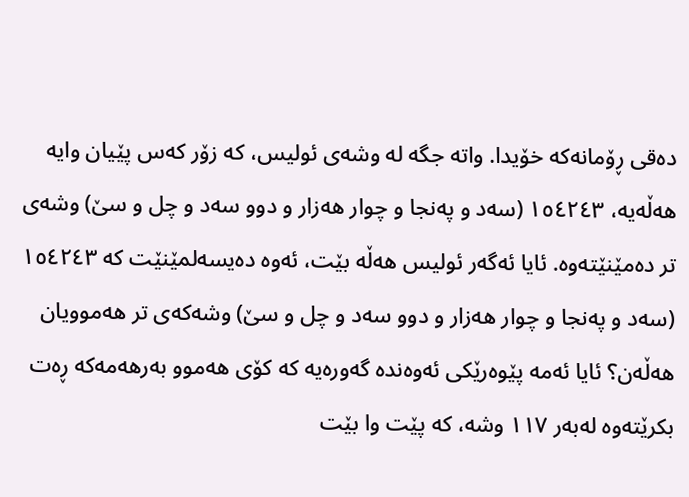دەقی ڕۆمانەکە خۆیدا. واتە جگە لە وشەی ئولیس، کە زۆر کەس پێیان وایە هەڵەیە، ١٥٤٢٤٣ (سەد و پەنجا و چوار هەزار و دوو سەد و چل و سێ) وشەی تر دەمێنێتەوە. ئایا ئەگەر ئولیس هەڵە بێت، ئەوە دەیسەلمێنێت کە ١٥٤٢٤٣ (سەد و پەنجا و چوار هەزار و دوو سەد و چل و سێ) وشەکەی تر هەموویان هەڵەن؟ ئایا ئەمە پێوەرێکی ئەوەندە گەورەیە کە کۆی هەموو بەرهەمەکە ڕەت بکرێتەوە لەبەر ١١٧ وشە، کە پێت وا بێت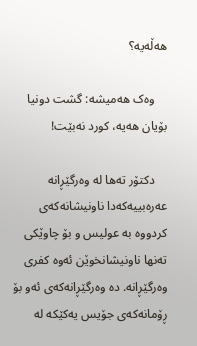هەڵەیە؟

    وەک هەمیشە: گشت دونیا بۆیان هەیە، کورد نەبێت!

    دکتۆر تەها لە وەرگێڕانە عەرەبییەکەدا ناونیشانەکەی کردووە بە عولیس و بۆ چاوێکی تەنها ناونیشانخوێن ئەوە کفری وەرگێڕانە. دە وەرگێڕانەکەی ئەو بۆ ڕۆمانەکەی جۆیس یەکێکە لە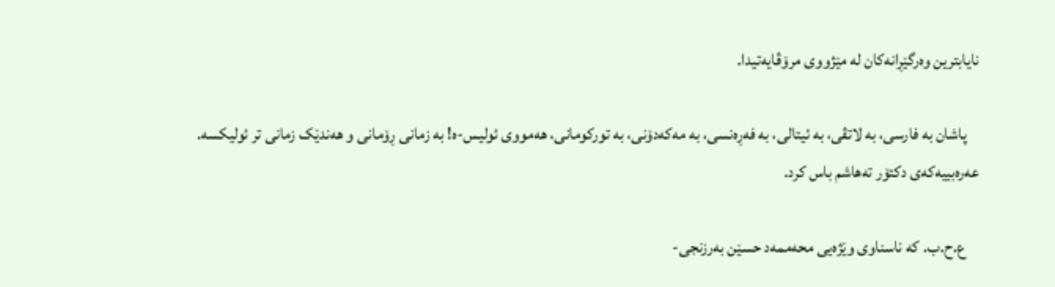نایابترین وەرگێڕانەکان لە مێژووی مرۆڤایەتیدا.

    پاشان بە فارسی، بە لاتڤی، بە ئیتالی، بە فەڕەنسی، بە مەکەدۆنی، بە تورکومانی، هەمووی ئولیس-ە! بە زمانی ڕۆمانی و هەندێک زمانی تر ئولیکسە. عەرەبییەکەی دکتۆر تەهاشم باس کرد.

    ع.ح.ب. کە ناسناوی وێژەیی محەممەد حسێن بەرزنجی-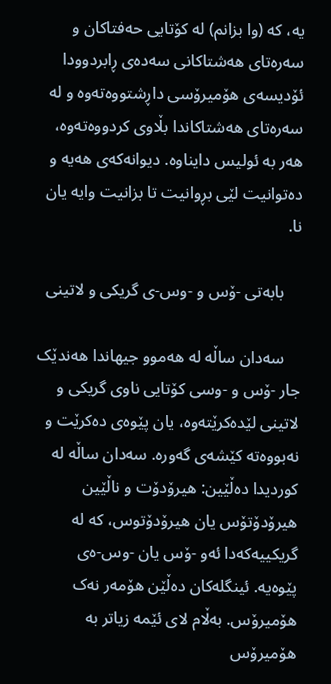یە، کە (وا بزانم) لە کۆتایی حەفتاکان و سەرەتای هەشتاکانی سەدەی ڕابردوودا ئۆدیسەی هۆمیرۆسی داڕشتووەتەوە و لە سەرەتای هەشتاکاندا بڵاوی کردووەتەوە، هەر بە ئولیس دایناوە. دیوانەکەی هەیە و دەتوانیت لێی بڕوانیت تا بزانیت وایە یان نا.

    بابەتی -ۆس و -وس-ی گریکی و لاتینی

    سەدان ساڵە لە هەموو جیهاندا هەندێک جار -ۆس و -وسی کۆتایی ناوی گریکی و لاتینی لێدەکرێتەوە، یان پێوەی دەکرێت و نەبووەتە کێشەی گەورە. سەدان ساڵە لە کوردیدا دەڵێین: هیرۆدۆت و ناڵێین هیرۆدۆتۆس یان هیرۆدۆتوس، کە لە گریکییەکەدا ئەو -ۆس یان -وس-ەی پێوەیە. ئینگلەکان دەڵێن هۆمەر نەک هۆمیرۆس. بەڵام لای ئێمە زیاتر بە هۆمیرۆس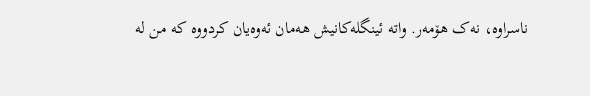ناسراوە، نەک هۆمەر. واتە ئینگلەکانیش هەمان ئەوەیان کردووە کە من لە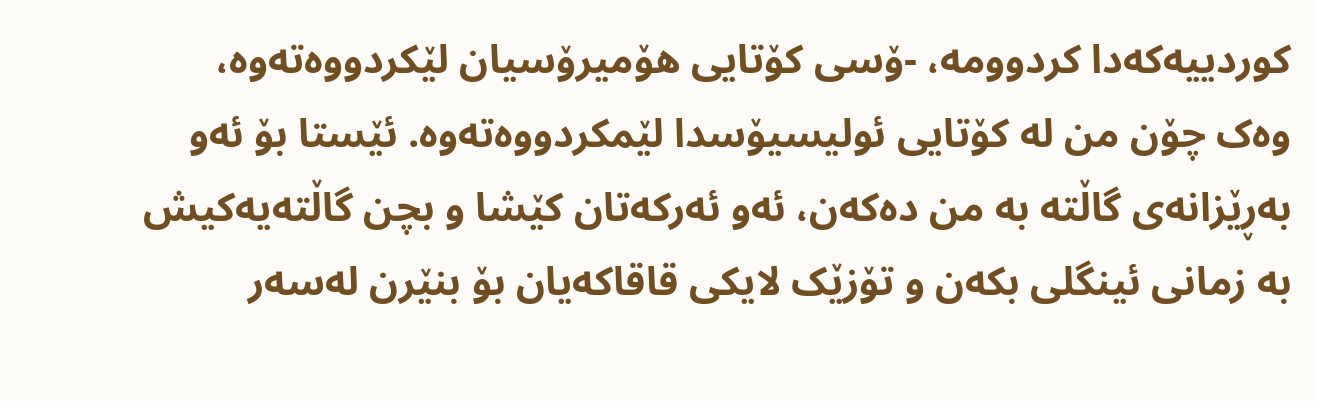کوردییەکەدا کردوومە، -ۆسی کۆتایی هۆمیرۆسیان لێکردووەتەوە، وەک چۆن من لە کۆتایی ئولیسیۆسدا لێمکردووەتەوە. ئێستا بۆ ئەو بەڕێزانەی گاڵتە بە من دەکەن، ئەو ئەرکەتان کێشا و بچن گاڵتەیەکیش بە زمانی ئینگلی بکەن و تۆزێک لایکی قاقاکەیان بۆ بنێرن لەسەر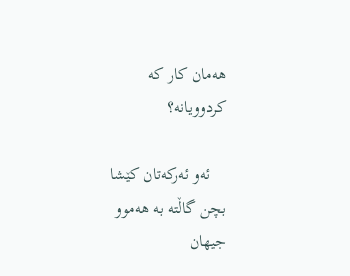هەمان کار کە کردوویانە؟

    ئەو ئەرکەتان کێشا بچن گاڵتە بە هەموو جیهان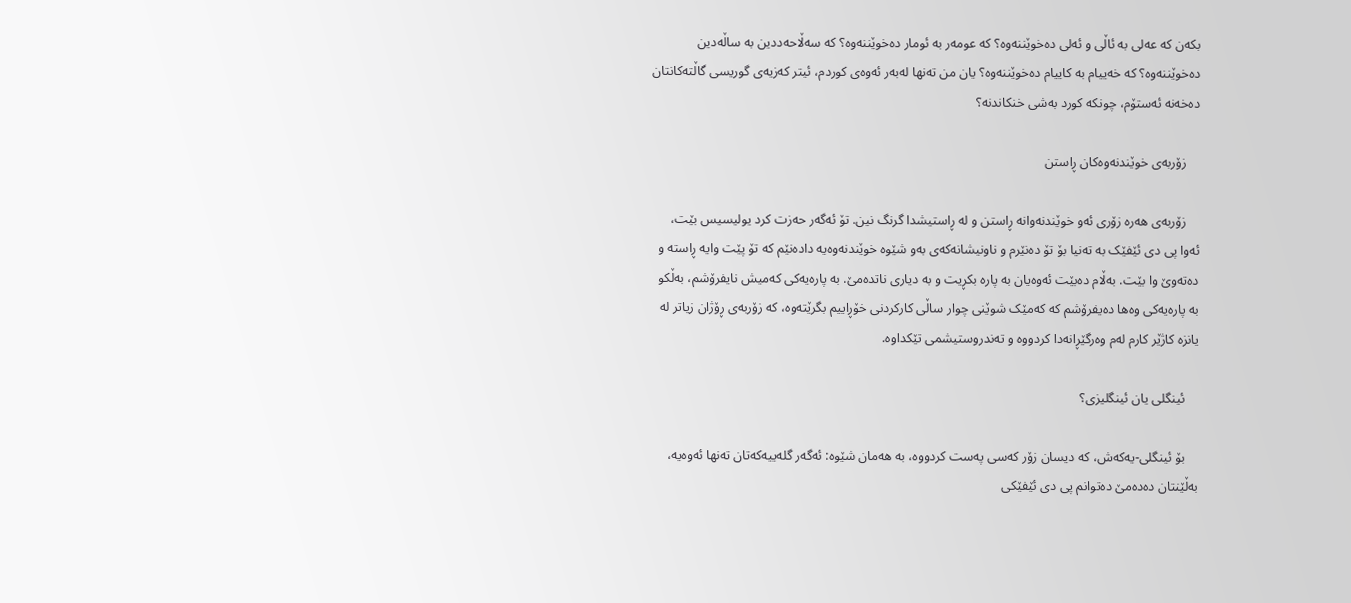بکەن کە عەلی بە ئاڵی و ئەلی دەخوێننەوە؟ کە عومەر بە ئومار دەخوێننەوە؟ کە سەڵاحەددین بە ساڵەدین دەخوێننەوە؟ کە خەییام بە کاییام دەخوێننەوە؟ یان من تەنها لەبەر ئەوەی کوردم، ئیتر کەزیەی گوریسی گاڵتەکانتان دەخەنە ئەستۆم، چونکە کورد بەشی خنکاندنە؟

    زۆربەی خوێندنەوەکان ڕاستن

    زۆربەی هەرە زۆری ئەو خوێندنەوانە ڕاستن و لە ڕاستیشدا گرنگ نین. تۆ ئەگەر حەزت کرد یولیسیس بێت، ئەوا پی دی ئێفێک بە تەنیا بۆ تۆ دەنێرم و ناونیشانەکەی بەو شێوە خوێندنەوەیە دادەنێم کە تۆ پێت وایە ڕاستە و دەتەوێ وا بێت. بەڵام دەبێت ئەوەیان بە پارە بکڕیت و بە دیاری ناتدەمێ. بە پارەیەکی کەمیش نایفرۆشم، بەڵکو بە پارەیەکی وەها دەیفرۆشم کە کەمێک شوێنی چوار ساڵی کارکردنی خۆڕاییم بگرێتەوە، کە زۆربەی ڕۆژان زیاتر لە یانزە کاژێر کارم لەم وەرگێڕانەدا کردووە و تەندروستیشمی تێکداوە.

    ئینگلی یان ئینگلیزی؟

    بۆ ئینگلی-یەکەش، کە دیسان زۆر کەسی پەست کردووە، بە هەمان شێوە: ئەگەر گلەییەکەتان تەنها ئەوەیە، بەڵێنتان دەدەمێ دەتوانم پی دی ئێفێکی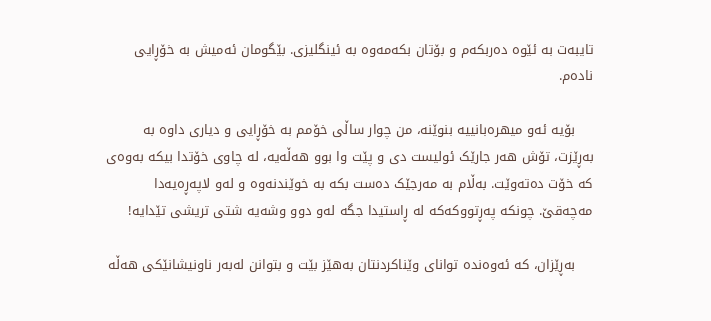تایبەت بە ئێوە دەربکەم و بۆتان بکەمەوە بە ئینگلیزی. بێگومان ئەمیش بە خۆڕایی نادەم.

    بۆیە ئەو میهرەبانییە بنوێنە، من چوار ساڵی خۆمم بە خۆڕایی و دیاری داوە بە بەڕێزت، تۆش هەر جارێک ئولیست دی و پێت وا بوو هەڵەیە، لە چاوی خۆتدا بیکە بەوەی کە خۆت دەتەوێت. بەڵام بە مەرجێک دەست بکە بە خوێندنەوە و لەو لاپەڕەیەدا مەچەقێ. چونکە پەڕتووکەکە لە ڕاستیدا جگە لەو دوو وشەیە شتی تریشی تێدایە!

    بەڕێزان، کە ئەوەندە توانای وێناکردنتان بەهێز بێت و بتوانن لەبەر ناونیشانێکی هەڵە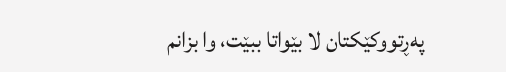پەڕتووکێکتان لا بێواتا ببێت، وا بزانم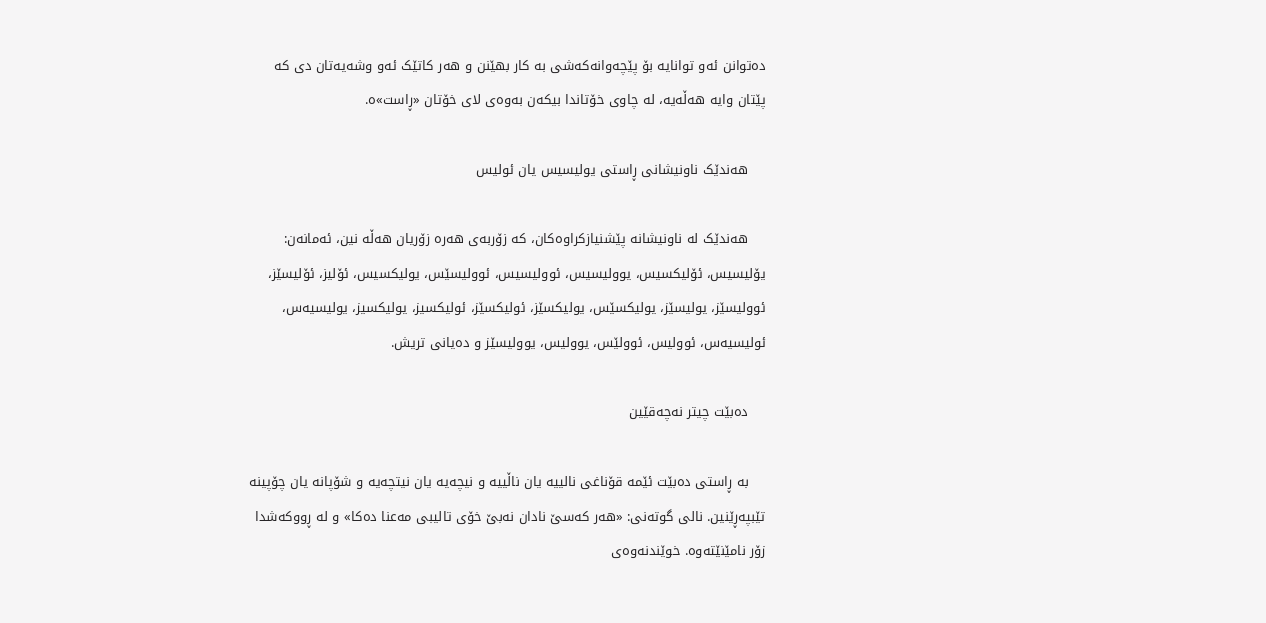دەتوانن ئەو توانایە بۆ پێچەوانەکەشی بە کار بهێنن و هەر کاتێک ئەو وشەیەتان دی کە پێتان وایە هەڵەیە، لە چاوی خۆتاندا بیکەن بەوەی لای خۆتان «ڕاست»ە.

    هەندێک ناونیشانی ڕاستی یولیسیس یان ئولیس

    هەندێک لە ناونیشانە پێشنیازکراوەکان، کە زۆربەی هەرە زۆریان هەڵە نین، ئەمانەن: یۆلیسیس، ئۆلیکسیس، یوولیسیس، ئوولیسیس، ئوولیسێس، یولیکسیس، ئۆلیز، ئۆلیسێز، ئوولیسێز، یولیسێز، یولیکسێس، یولیکسێز، ئولیکسێز، ئولیکسیز، یولیکسیز، یولیسیەس، ئولیسیەس، ئوولیس، ئوولێس، یوولیس، یوولیسێز و دەیانی تریش.

    دەبێت چیتر نەچەقێین

    بە ڕاستی دەبێت ئێمە قۆناغی نالییە یان ناڵییە و نیچەیە یان نیتچەیە و شۆپانە یان چۆپینە تێبپەڕێنین. نالی گوتەنی: «هەر کەسێ نادان نەبێ خۆی تالیبی مەعنا دەکا» و لە ڕووکەشدا زۆر نامێنێتەوە. خوێندنەوەی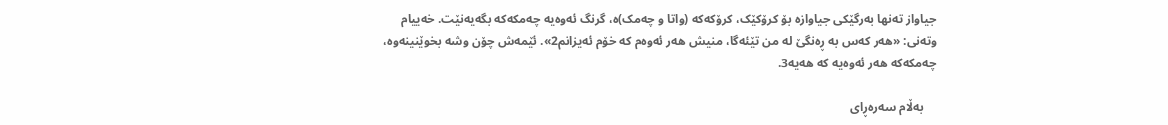جیاواز تەنها بەرگێکی جیاوازە بۆ کرۆکێک، کرۆکەکە (واتا و چەمک)ە، گرنگ ئەوەیە چەمکەکە بگەیەنێت. خەییام وتەنی: «هەر کەس بە ڕەنگێ لە من تێئەگا، منیش هەر ئەوەم کە خۆم ئەیزانم2». ئێمەش چۆن وشە بخوێنینەوە، چەمکەکە هەر ئەوەیە کە هەیە3.

    بەڵام سەرەڕای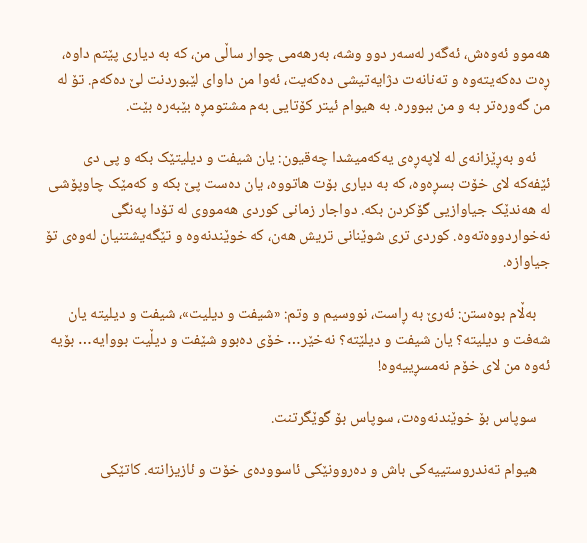هەموو ئەوەش، ئەگەر لەسەر دوو وشە، بەرهەمی چوار ساڵی من، کە بە دیاری پێتم داوە، ڕەت دەکەیتەوە و تەنانەت دژایەتیشی دەکەیت، ئەوا من داوای لێبوردنت لێ دەکەم. تۆ لە من گەورەتر بە و من ببوورە. بە هیوام ئیتر کۆتایی بەم مشتومڕە بێبەرە بێت.

    ئەو بەڕێزانەی لە لاپەڕەی یەکەمیشدا چەقیون: یان شیفت و دیلیتێک بکە و پی دی ئێفەکە لای خۆت بسڕەوە، کە بە دیاری بۆت هاتووە، یان دەست پێ بکە و کەمێک چاوپۆشی لە هەندێک جیاوازیی گۆکردن بکە. دواجار زمانی کوردی هەمووی لە تۆدا پەنگی نەخواردووەتەوە. کوردی تری شوێنانی تریش هەن، کە خوێندنەوە و تێگەیشتنیان لەوەی تۆ جیاوازە.

    بەڵام بوەستن: ئەرێ بە ڕاست، نووسیم و وتم: «شیفت و دیلیت»، شیفت و دیلیتە یان شەفت و دیلیتە؟ یان شیفت و دیلێتە؟ نەخێر… خۆی دەبوو شێفت و دیڵیت بووایە… بۆیە ئەوە من لای خۆم نەمسڕییەوە!

    سوپاس بۆ خوێندنەوەت، سوپاس بۆ گوێگرتنت.

    هیوام تەندروستییەکی باش و دەروونێکی ئاسوودەی خۆت و ئازیزانتە. کاتێکی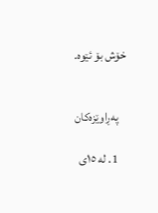خۆش بۆ ئێوە.


    پەڕاوێزەکان

    1. لە ١٥ی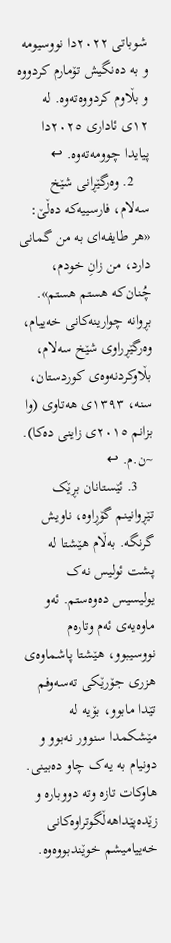شوباتی ٢٠٢٢دا نووسیومە و بە دەنگیش تۆمارم کردووە و بڵاوم کردووەتەوە. لە ١٢ی ئاداری ٢٠٢٥دا پیایدا چوومەتەوە. ↩
    2. وەرگێڕانی شێخ سەلام، فارسییەکە دەڵێ: «هر طایفه‌ای به من گمانی دارد، من زانِ خودم، چُنان‌که هستم هستم». بڕوانە چوارینەکانی خەییام، وەرگێڕراوی شێخ سەلام، بڵاوکردنەوەی کوردستان، سنە، ١٣٩٣ی هەتاوی (وا بزانم ٢٠١٥ی زاینی دەکا). ~ن.م. ↩
    3. ئێستانان بڕێک تێڕوانینم گۆڕاوە، ناویش گرنگە. بەڵام هێشتا لە پشت ئولیس نەک یولیسیس دەوەستم. ئەو ماوەیەی ئەم وتارەم نووسیبوو، هێشتا پاشماوەی هزری جۆرێکی تەسەوفم تێدا مابوو، بۆیە لە مێشکمدا سنوور نەبوو و دونیام بە یەک چاو دەبینی. هاوکات تازە وتە دووبارە و زێدەپێداهەڵگوتراوەکانی خەییامیشم خوێندبووەوە.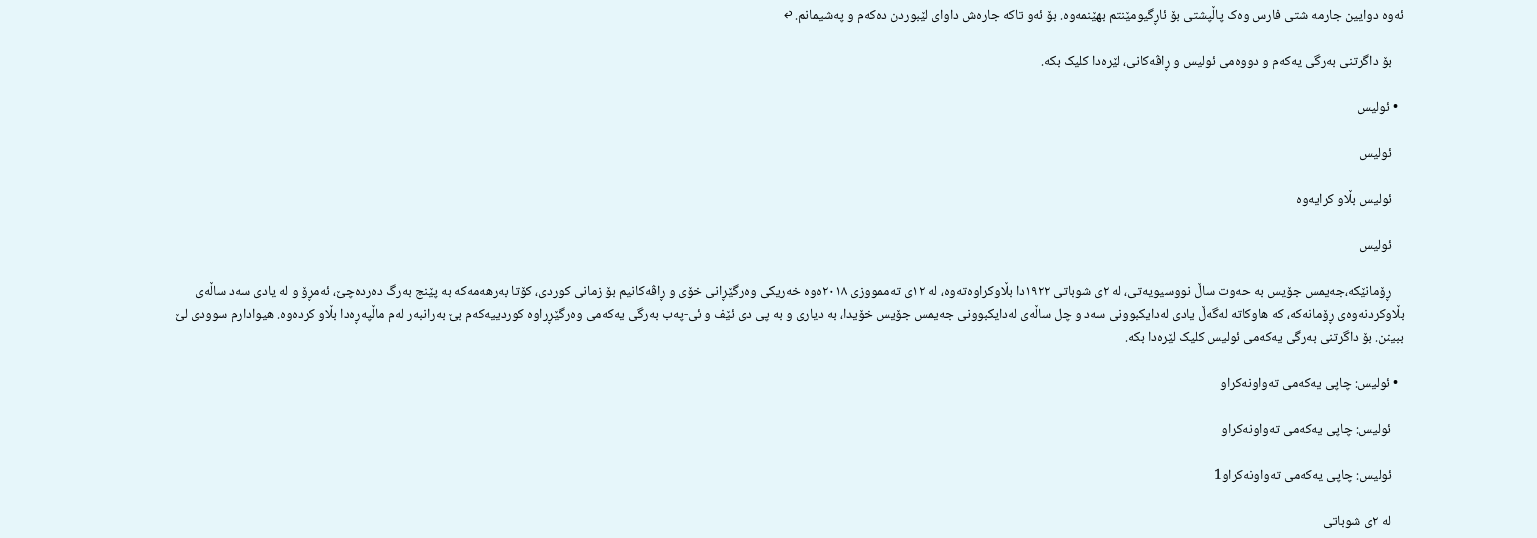ئەوە دوایین جارمە شتی فارس وەک پاڵپشتی بۆ ئاڕگیومێنتم بهێنمەوە. بۆ ئەو تاکە جارەش داوای لێبوردن دەکەم و پەشیمانم. ↩

    بۆ داگرتنی بەرگی یەکەم و دووەمی ئولیس و ڕاڤەکانی، لێرەدا کلیک بکە.

  • ئولیس

    ئولیس

    ئولیس بڵاو کرایەوە

    ئولیس

    ڕۆمانێکە،جەیمس جۆیس بە حەوت ساڵ نووسیویەتی، لە ٢ی شوباتی ١٩٢٢دا بڵاوکراوەتەوە، لە ١٢ی تەممووزی ٢٠١٨ەوە خەریکی وەرگێڕانی خۆی و ڕاڤەکانیم بۆ زمانی کوردی، کۆتا بەرهەمەکە بە پێنج بەرگ دەردەچێ، ئەمڕۆ و لە یادی سەد ساڵەی بڵاوکردنەوەی ڕۆمانەکە، کە هاوکاتە لەگەڵ یادی لەدایکبوونی سەد و چل ساڵەی لەدایکبوونی جەیمس جۆیس خۆیدا، بە دیاری و بە پی دی ئێف و ئی-پەب بەرگی یەکەمی وەرگێڕراوە کوردییەکەم بێ بەرانبەر لەم ماڵپەڕەدا بڵاو کردەوە. هیوادارم سوودی لێ ببینن. بۆ داگرتنی بەرگی یەکەمی ئولیس کلیک لێرەدا بکە.

  • ئولیس: چاپی یەکەمی تەواونەکراو

    ئولیس: چاپی یەکەمی تەواونەکراو

    ئولیس: چاپی یەکەمی تەواونەکراو1

    لە ٢ی شوباتی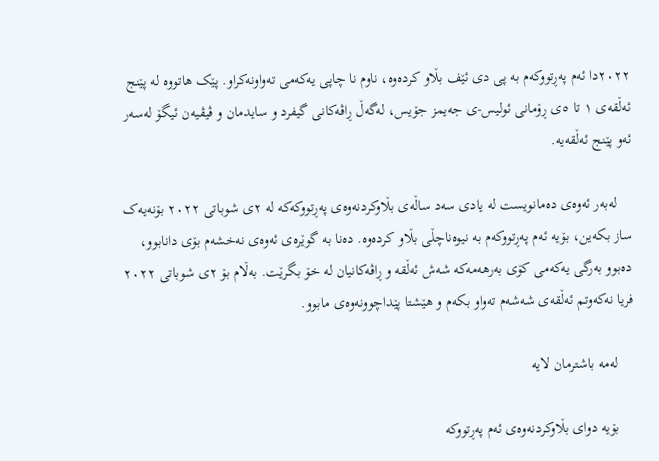٢٠٢٢دا ئەم پەڕتووکەم بە پی دی ئێف بڵاو کردەوە، ناوم نا چاپی یەکەمی تەواونەکراو. پێک هاتووە لە پێنج ئەڵقەی ١ تا ٥ی ڕۆمانی ئولیس-ی جەیمز جۆیس، لەگەڵ ڕاڤەکانی گیفرد و سایدمان و ڤیڤیەن ئیگۆ لەسەر ئەو پێنج ئەڵقەیە.

    لەبەر ئەوەی دەمانویست لە یادی سەد ساڵەی بڵاوکردنەوەی پەڕتووکەکە لە ٢ی شوباتی ٢٠٢٢ بۆنەیەک ساز بکەین، بۆیە ئەم پەڕتووکەم بە نیوەناچڵی بڵاو کردەوە. دەنا بە گوێرەی ئەوەی نەخشەم بۆی دانابوو، دەبوو بەرگی یەکەمی کۆی بەرهەمەکە شەش ئەڵقە و ڕاڤەکانیان لە خۆ بگرێت. بەڵام بۆ ٢ی شوباتی ٢٠٢٢ فریا نەکەوتم ئەڵقەی شەشەم تەواو بکەم و هێشتا پێداچوونەوەی مابوو.

    لەمە باشترمان لایە

    بۆیە دوای بڵاوکردنەوەی ئەم پەڕتووکە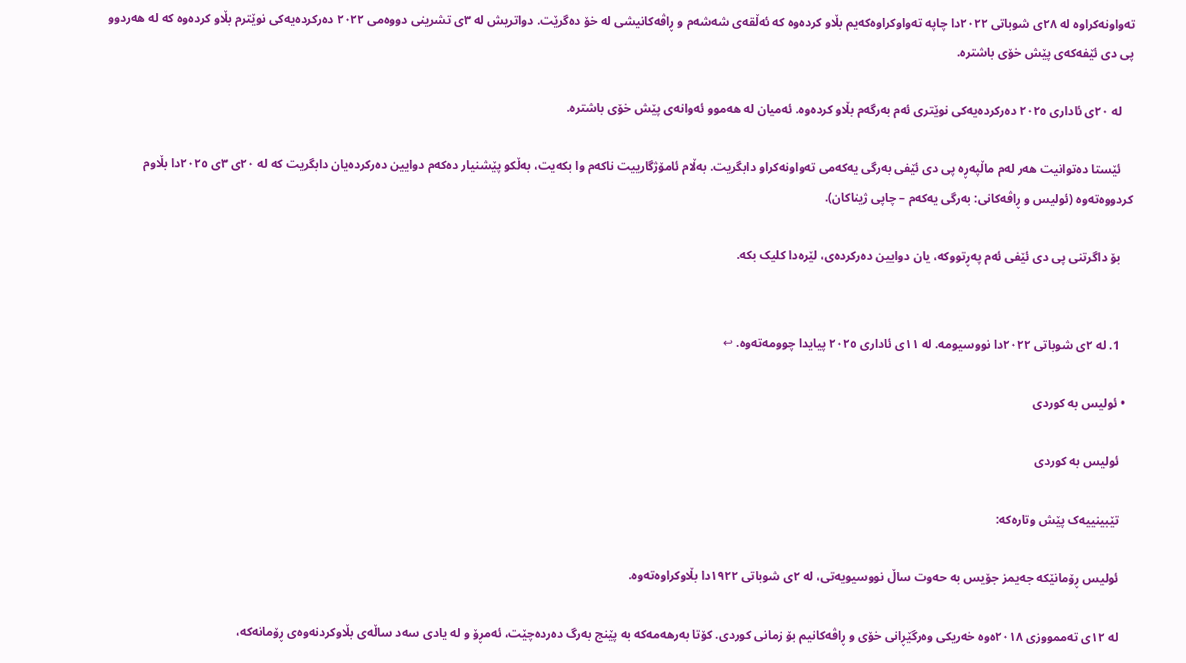تەواونەکراوە لە ٢٨ی شوباتی ٢٠٢٢دا چاپە تەواوکراوەکەیم بڵاو کردەوە کە ئەڵقەی شەشەم و ڕاڤەکانیشی لە خۆ دەگرێت. دواتریش لە ٣ی تشرینی دووەمی ٢٠٢٢ دەرکردەیەکی نوێترم بڵاو کردەوە کە لە هەردوو پی دی ئێفەکەی پێش خۆی باشترە.

    لە ٢٠ی ئاداری ٢٠٢٥ دەرکردەیەکی نوێتری ئەم بەرگەم بڵاو کردەوە. ئەمیان لە هەموو ئەوانەی پێش خۆی باشترە.

    ئێستا دەتوانیت هەر لەم ماڵپەڕە پی دی ئێفی بەرگی یەکەمی تەواونەکراو دابگریت. بەڵام ئامۆژگارییت ناکەم وا بکەیت، بەڵکو پێشنیار دەکەم دوایین دەرکردەیان دابگریت کە لە ٢٠ی ٣ی ٢٠٢٥دا بڵاوم کردووەتەوە (ئولیس و ڕاڤەکانی: بەرگی یەکەم – چاپی ژیناکان).

    بۆ داگرتنی پی دی ئێفی ئەم پەڕتووکە، یان دوایین دەرکردەی، لێرەدا کلیک بکە.


    1. لە ٢ی شوباتی ٢٠٢٢دا نووسیومە. لە ١١ی ئاداری ٢٠٢٥ پیایدا چوومەتەوە. ↩

  • ئولیس بە کوردی

    ئولیس بە کوردی

    تێبینییەک پێش وتارەکە:

    ئولیس ڕۆمانێکە جەیمز جۆیس بە حەوت ساڵ نووسیویەتی، لە ٢ی شوباتی ١٩٢٢دا بڵاوکراوەتەوە.

    لە ١٢ی تەممووزی ٢٠١٨ەوە خەریکی وەرگێڕانی خۆی و ڕاڤەکانیم بۆ زمانی کوردی. کۆتا بەرھەمەکە بە پێنج بەرگ دەردەچێت، ئەمڕۆ و لە یادی سەد ساڵەی بڵاوکردنەوەی ڕۆمانەکە،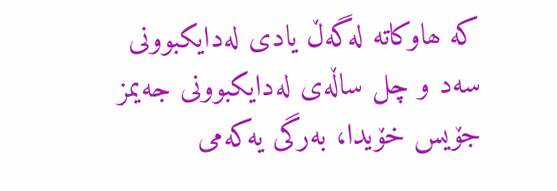کە ھاوکاتە لەگەڵ یادی لەدایکبوونی سەد و چل ساڵەی لەدایکبوونی جەیمز جۆیس خۆیدا، بەرگی یەکەمی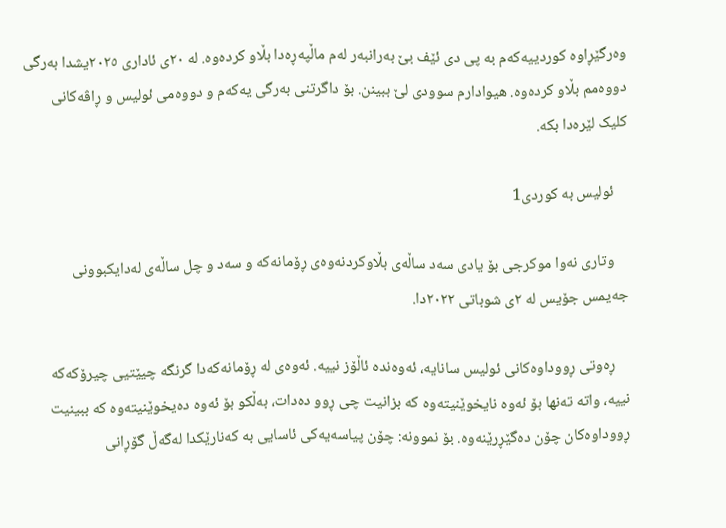وەرگێڕاوە کوردییەکەم بە پی دی ئێف بێ بەرانبەر لەم ماڵپەڕەدا بڵاو کردەوە. لە ٢٠ی ئاداری ٢٠٢٥یشدا بەرگی دووەمم بڵاو کردەوە. ھیوادارم سوودی لێ ببینن. بۆ داگرتنی بەرگی یەکەم و دووەمی ئولیس و ڕاڤەکانی کلیک لێرەدا بکە.

    ئولیس بە کوردی1

    وتاری نەوا موکرجی بۆ یادی سەد ساڵەی بڵاوکردنەوەی ڕۆمانەکە و سەد و چل ساڵەی لەدایکبوونی جەیمس جۆیس لە ٢ی شوباتی ٢٠٢٢دا.

    ڕەوتی ڕووداوەکانی ئولیس سانایە، ئەوەندە ئاڵۆز نییە. ئەوەی لە ڕۆمانەکەدا گرنگە چیێتیی چیرۆکەکە نییە، واتە تەنھا بۆ ئەوە نایخوێنیتەوە کە بزانیت چی ڕوو دەدات، بەڵکو بۆ ئەوە دەیخوێنیتەوە کە ببینیت ڕووداوەکان چۆن دەگێڕرێنەوە. بۆ نموونە: چۆن پیاسەیەکی ئاسایی بە کەنارێکدا لەگەڵ گۆڕانی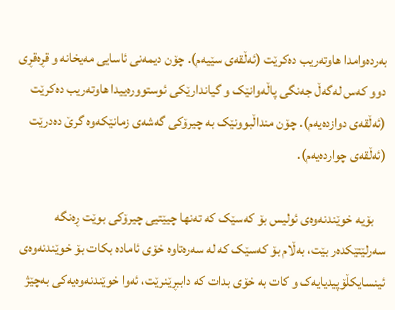بەردەوامدا ھاوتەریب دەکرێت (ئەڵقەی سێیەم). چۆن دیمەنی ئاسایی مەیخانە و قڕەقڕی دوو کەس لەگەڵ جەنگی پاڵەوانێک و گیاندارێکی ئوستوورەییدا ھاوتەریب دەکرێت (ئەڵقەی دوازدەیەم). چۆن منداڵبوونێک بە چیرۆکی گەشەی زمانێکەوە گرێ دەدرێت (ئەڵقەی چواردەیەم).

    بۆیە خوێندنەوەی ئولیس بۆ کەسێک کە تەنھا چیێتیی چیرۆکی بوێت ڕەنگە سەرلێتێکدەر بێت، بەڵام بۆ کەسێک کە لە سەرەتاوە خۆی ئامادە بکات بۆ خوێندنەوەی ئینسایکڵۆپیدیایەک و کات بە خۆی بدات کە داببڕێنرێت، ئەوا خوێندنەوەیەکی بەچێژ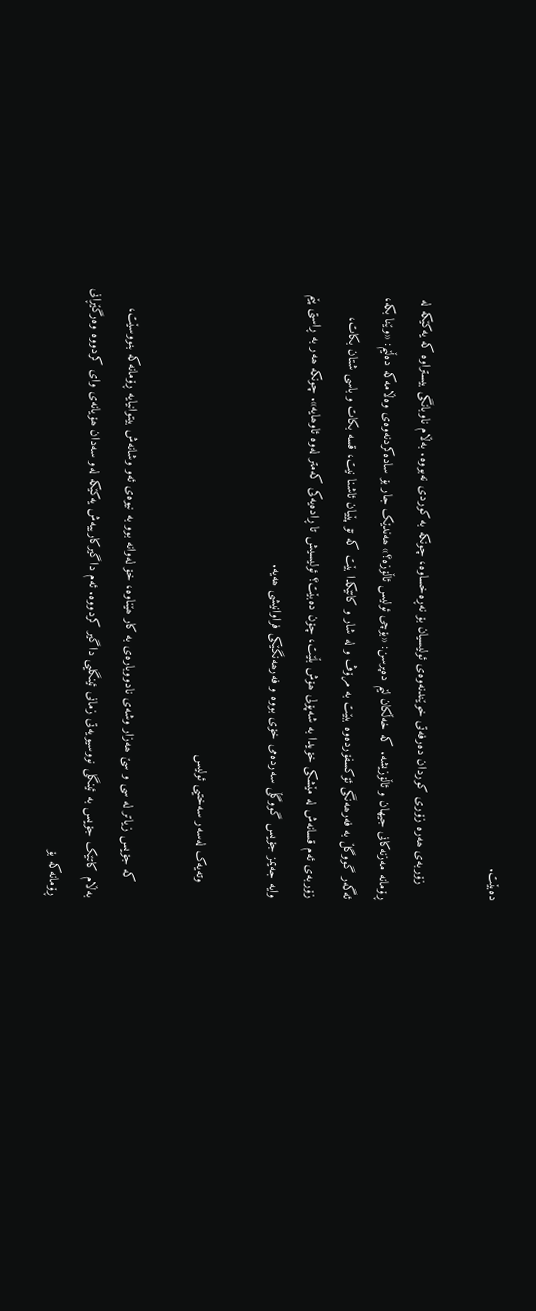دەبێت.

    زۆربەی ھەرە زۆری کوردان دەرفەتی خوێندنەوەی ئولیسیان بۆ نەڕەخساوە، چونکە بە کوردی نەبووە. بەڵام ناوبانگی بیستراوە کە یەکێکە لە ڕۆمانە مەزنەکانی جیھان و ئاڵۆزیشە. کە خەڵکان لێم دەپرسن: «بۆچی ئولیس ئاڵۆزە؟» ھەندێک جار بۆ سادەکردنەوەی وەڵامەکە دەڵێم: «وێنا بکە، ئەگەر گووگڵ بە فەرھەنگی ئۆکسفۆردەوە ببێت بە مرۆڤ و لە شار و کاتێکدا بێت کە تۆ پێیان ئاشنا نیت، قسە بکات و باسی شتان بکات، زۆربەی ئەم قسانەش لە مێشکی خۆیدا بە شەپۆلی ھۆش بڵێت، چۆن دەبێت؟ ئولیسیش تا ڕادەیەکی کەمتر لەوە ئاوھایە». چونکە ھەر بە ڕاستی پێم وایە جەیمز جۆیس گووگڵی سەردەمی خۆی بووە و فەرھەنگێکی فراوانیشی ھەیە.

    وتەیەک لەسەر سەختیی ئولیس

    کە جۆیس زیاتر لە سی و سێ ھەزار وشەی نادووبارەی بە کار ھێناوە، خۆ لەوانە بوو بە نیوەی ئەو وشانەش بیتوانیایە ڕۆمانەکە بنووسێت، بەڵام کاتێک جۆیس بە ئینگلی نووسیویەتی زمانی ئینگلیی داگیر کردووە. ئەم داگیرکارییەش یەکێکە لەو سەدان ھۆیانەی وای کردووە وەرگێڕانی ڕۆمانەکە بۆ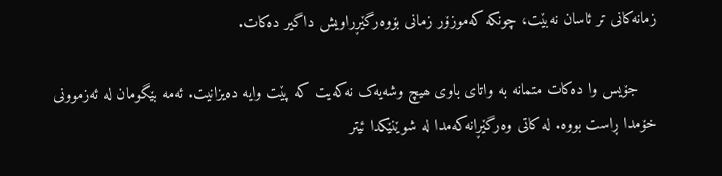زمانەکانی تر ئاسان نەبێت، چونکە کەموزۆر زمانی بۆوەرگێڕراویش داگیر دەکات.

    جۆیس وا دەکات متمانە بە واتای باوی ھیچ وشەیەک نەکەیت کە پێت وایە دەیزانیت. ئەمە بێگومان لە ئەزموونی خۆمدا ڕاست بووە. لە کاتی وەرگێڕانەکەمدا لە شوێنێکدا ئیتر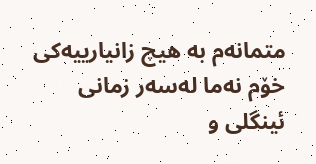متمانەم بە ھیچ زانیارییەکی خۆم نەما لەسەر زمانی ئینگلی و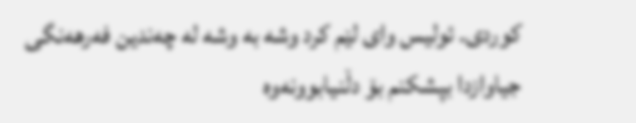کوردی. ئولیس وای لێم کرد وشە بە وشە لە چەندین فەرھەنگی جیاوازدا بپشکنم بۆ دڵنیابوونەوە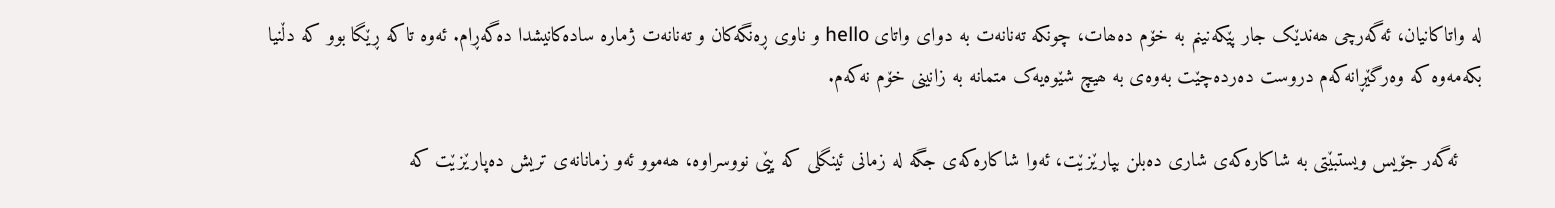لە واتاکانیان، ئەگەرچی ھەندێک جار پێکەنینم بە خۆم دەھات، چونکە تەنانەت بە دوای واتای hello و ناوی ڕەنگەکان و تەنانەت ژمارە سادەکانیشدا دەگەڕام. ئەوە تاکە ڕێگا بوو کە دڵنیا بکەمەوە کە وەرگێڕانەکەم دروست دەردەچێت بەوەی بە ھیچ شێوەیەک متمانە بە زانینی خۆم نەکەم.

    ئەگەر جۆیس ویستبێتی بە شاکارەکەی شاری دەبلن بپارێزێت، ئەوا شاکارەکەی جگە لە زمانی ئینگلی کە پێی نووسراوە، ھەموو ئەو زمانانەی تریش دەپارێزێت کە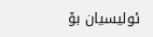ئولیسیان بۆ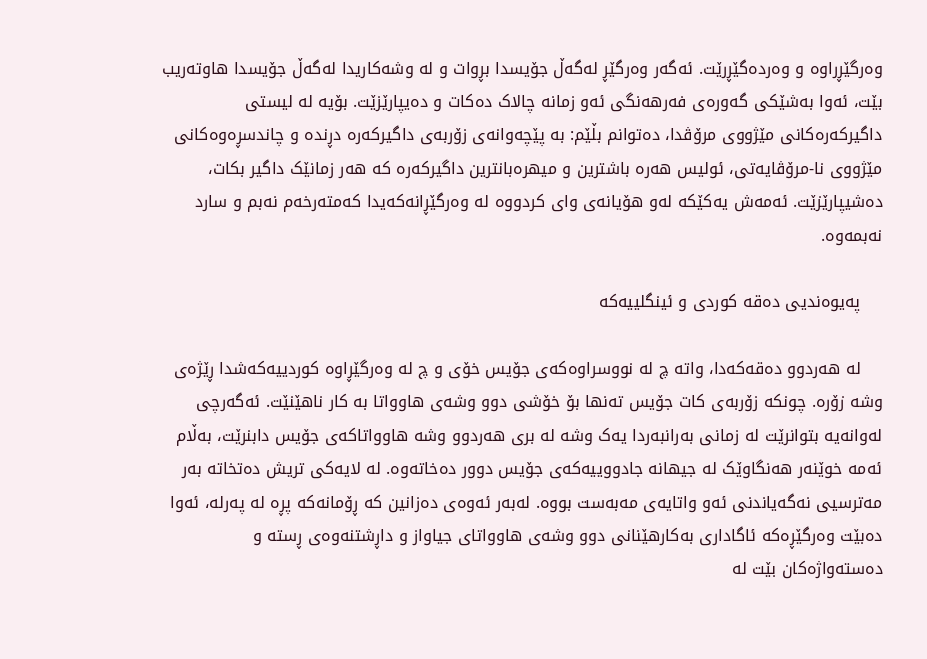وەرگێڕراوە و وەردەگێڕرێت. ئەگەر وەرگێڕ لەگەڵ جۆیسدا بڕوات و لە وشەکاریدا لەگەڵ جۆیسدا ھاوتەریب بێت، ئەوا بەشێکی گەورەی فەرھەنگی ئەو زمانە چالاک دەکات و دەیپارێزێت. بۆیە لە لیستی داگیرکەرەکانی مێژووی مرۆڤدا، دەتوانم بڵێم: بە پێچەوانەی زۆربەی داگیرکەرە دڕندە و چاندسڕەوەکانی مێژووی نا-مرۆڤایەتی، ئولیس ھەرە باشترین و میھرەبانترین داگیرکەرە کە ھەر زمانێک داگیر بکات، دەشیپارێزێت. ئەمەش یەکێکە لەو ھۆیانەی وای کردووە لە وەرگێڕانەکەیدا کەمتەرخەم نەبم و سارد نەبمەوە.

    پەیوەندیی دەقە کوردی و ئینگلییەکە

    لە ھەردوو دەقەکەدا، واتە چ لە نووسراوەکەی جۆیس خۆی و چ لە وەرگێڕاوە کوردییەکەشدا ڕێژەی وشە زۆرە. چونکە زۆربەی کات جۆیس تەنھا بۆ خۆشی دوو وشەی ھاوواتا بە کار ناھێنێت. ئەگەرچی لەوانەیە بتوانرێت لە زمانی بەرانبەردا یەک وشە لە بری ھەردوو وشە ھاوواتاکەی جۆیس دابنرێت، بەڵام ئەمە خوێنەر ھەنگاوێک لە جیھانە جادووییەکەی جۆیس دوور دەخاتەوە. لە لایەکی تریش دەتخاتە بەر مەترسیی نەگەیاندنی ئەو واتایەی مەبەست بووە. لەبەر ئەوەی دەزانین کە ڕۆمانەکە پڕە لە پەرلە، ئەوا دەبێت وەرگێڕەکە ئاگاداری بەکارھێنانی دوو وشەی ھاوواتای جیاواز و داڕشتنەوەی ڕستە و دەستەواژەکان بێت لە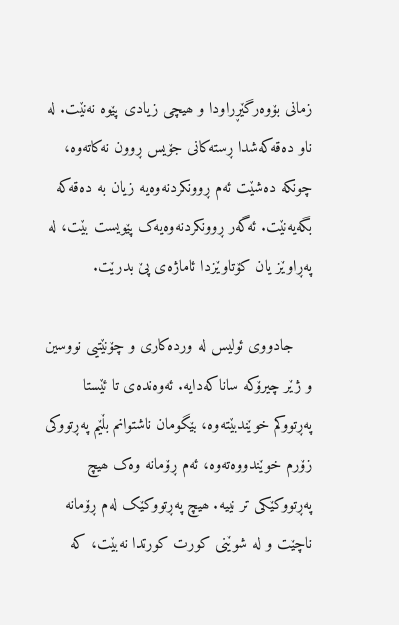زمانی بۆوەرگێڕراودا و ھیچی زیادی پێوە نەنێت. لە ناو دەقەکەشدا ڕستەکانی جۆیس ڕوون نەکاتەوە، چونکە دەشێت ئەم ڕوونکردنەوەیە زیان بە دەقەکە بگەیەنێت. ئەگەر ڕوونکردنەوەیەک پێویست بێت، لە پەڕاوێز یان کۆتاوێزدا ئاماژەی پێ بدرێت.

    جادووی ئولیس لە وردەکاری و چۆنێتیی نووسین و ژێر چیرۆکە ساناکەدایە. ئەوەندەی تا ئێستا پەڕتووکم خوێندبێتەوە، بێگومان ناشتوانم بڵێم پەڕتووکی زۆرم خوێندووەتەوە، ئەم ڕۆمانە وەک ھیچ پەڕتووکێکی تر نییە. ھیچ پەڕتووکێک لەم ڕۆمانە ناچێت و لە شوێنی کورت کورتدا نەبێت، کە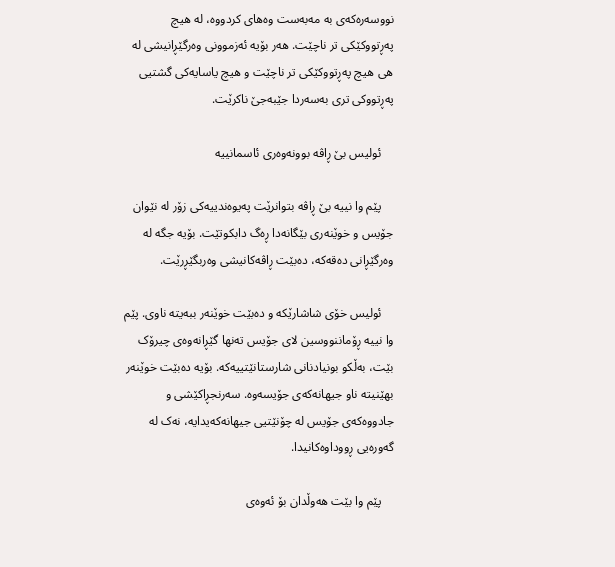نووسەرەکەی بە مەبەست وەھای کردووە، لە ھیچ پەڕتووکێکی تر ناچێت. ھەر بۆیە ئەزموونی وەرگێڕانیشی لە ھی ھیچ پەڕتووکێکی تر ناچێت و ھیچ یاسایەکی گشتیی پەڕتووکی تری بەسەردا جێبەجێ ناکرێت.

    ئولیس بێ ڕاڤە بوونەوەری ئاسمانییە

    پێم وا نییە بێ ڕاڤە بتوانرێت پەیوەندییەکی زۆر لە نێوان جۆیس و خوێنەری بێگانەدا ڕەگ دابکوتێت. بۆیە جگە لە وەرگێڕانی دەقەکە، دەبێت ڕاڤەکانیشی وەربگێڕرێت.

    ئولیس خۆی شاشارێکە و دەبێت خوێنەر ببەیتە ناوی. پێم وا نییە ڕۆماننووسین لای جۆیس تەنھا گێڕانەوەی چیرۆک بێت، بەڵکو بونیادنانی شارستانێتییەکە. بۆیە دەبێت خوێنەر بھێنیتە ناو جیھانەکەی جۆیسەوە. سەرنجڕاکێشی و جادووەکەی جۆیس لە چۆنێتیی جیھانەکەیدایە، نەک لە گەورەیی ڕووداوەکانیدا.

    پێم وا بێت ھەوڵدان بۆ ئەوەی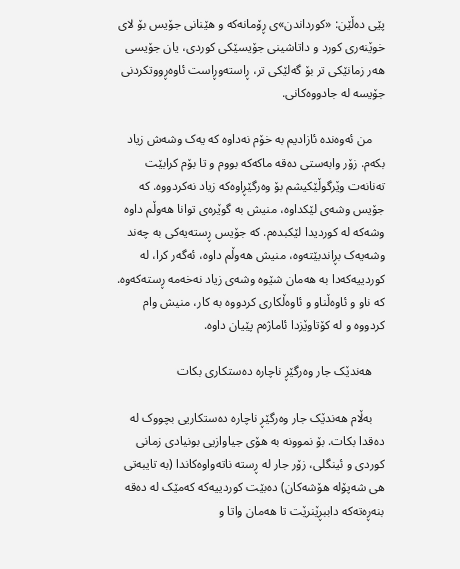پێی دەڵێن: «کورداندن»ی ڕۆمانەکە و ھێنانی جۆیس بۆ لای خوێنەری کورد و داتاشینی جۆیسێکی کوردی، یان جۆیسی ھەر زمانێکی تر بۆ گەلێکی تر، ڕاستەوڕاست ئاوەڕووتکردنی جۆیسە لە جادووەکانی.

    من ئەوەندە ئازادیم بە خۆم نەداوە کە یەک وشەش زیاد بکەم. زۆر وابەستی دەقە ماکەکە بووم و تا بۆم کرابێت تەنانەت وێرگوڵێکیشم بۆ وەرگێڕاوەکە زیاد نەکردووە. کە جۆیس وشەی لێکداوە، منیش بە گوێرەی توانا ھەوڵم داوە وشەکە لە کوردیدا لێکبدەم. کە جۆیس ڕستەیەکی بە چەند وشەیەک بڕاندبێتەوە، منیش ھەوڵم داوە، ئەگەر کرا، لە کوردییەکەدا بە ھەمان شێوە وشەی زیاد نەخەمە ڕستەکەوە. کە ناو و ئاوەڵناو و ئاوەڵکاری کردووە بە کار، منیش وام کردووە و لە کۆتاوێزدا ئاماژەم پێیان داوە.

    ھەندێک جار وەرگێڕ ناچارە دەستکاری بکات

    بەڵام ھەندێک جار وەرگێڕ ناچارە دەستکاریی بچووک لە دەقدا بکات. بۆ نموونە بە ھۆی جیاوازیی بونیادی زمانی کوردی و ئینگلی، زۆر جار لە ڕستە ناتەواوەکاندا (بە تایبەتی ھی شەپۆلە ھۆشەکان) دەبێت کوردییەکە کەمێک لە دەقە بنەڕەتەکە داببڕێنرێت تا ھەمان واتا و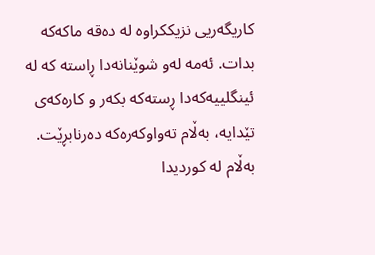کاریگەریی نزیککراوە لە دەقە ماکەکە بدات. ئەمە لەو شوێنانەدا ڕاستە کە لە ئینگلییەکەدا ڕستەکە بکەر و کارەکەی تێدایە، بەڵام تەواوکەرەکە دەرنابڕێت. بەڵام لە کوردیدا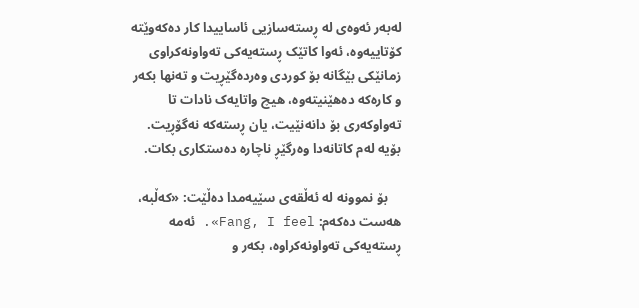لەبەر ئەوەی لە ڕستەسازیی ئاساییدا کار دەکەوێتە کۆتاییەوە، ئەوا کاتێک ڕستەیەکی تەواونەکراوی زمانێکی بێگانە بۆ کوردی وەردەگێڕیت و تەنھا بکەر و کارەکە دەھێنیتەوە، ھیچ واتایەک نادات تا تەواوکەری بۆ دانەنێیت، یان ڕستەکە نەگۆڕیت. بۆیە لەم کاتانەدا وەرگێڕ ناچارە دەستکاری بکات.

    بۆ نموونە لە ئەڵقەی سێیەمدا دەڵێت: «کەڵبە، ھەست دەکەم: Fang, I feel». ئەمە ڕستەیەکی تەواونەکراوە، بکەر و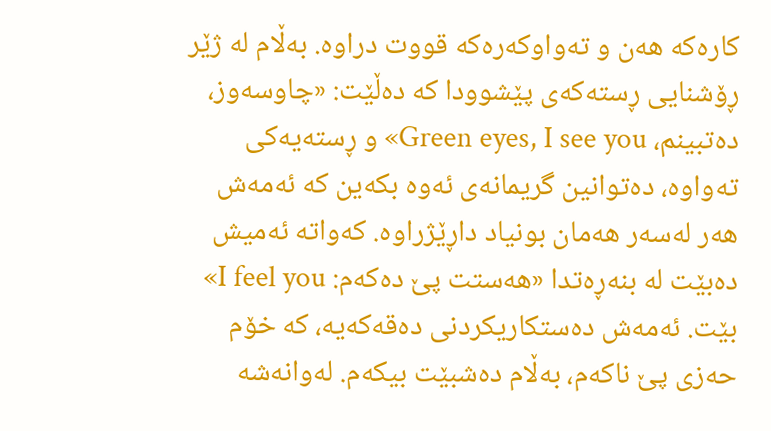کارەکە ھەن و تەواوکەرەکە قووت دراوە. بەڵام لە ژێر ڕۆشنایی ڕستەکەی پێشوودا کە دەڵێت: «چاوسەوز، دەتبینم، Green eyes, I see you» و ڕستەیەکی تەواوە، دەتوانین گریمانەی ئەوە بکەین کە ئەمەش ھەر لەسەر ھەمان بونیاد داڕێژراوە. کەواتە ئەمیش دەبێت لە بنەڕەتدا «ھەستت پێ دەکەم: I feel you» بێت. ئەمەش دەستکاریکردنی دەقەکەیە، کە خۆم حەزی پێ ناکەم، بەڵام دەشبێت بیکەم. لەوانەشە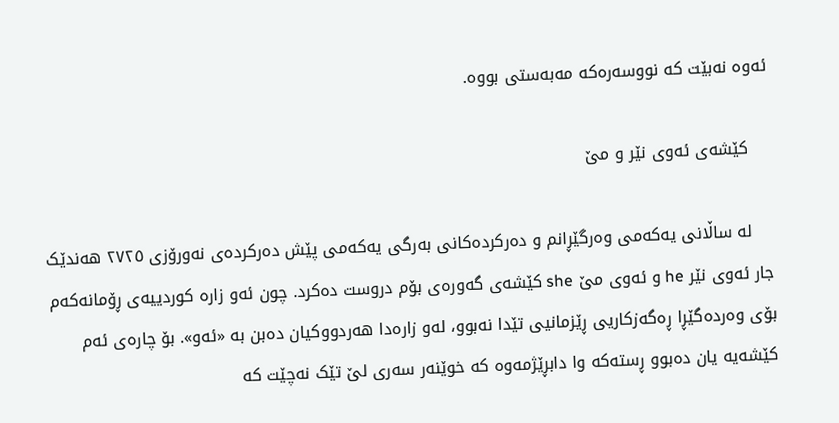ئەوە نەبێت کە نووسەرەکە مەبەستی بووە.

    کێشەی ئەوی نێر و مێ

    لە ساڵانی یەکەمی وەرگێڕانم و دەرکردەکانی بەرگی یەکەمی پێش دەرکردەی نەورۆزی ٢٧٢٥ ھەندێک جار ئەوی نێر he و ئەوی مێ she کێشەی گەورەی بۆم دروست دەکرد. چون ئەو زارە کوردییەی ڕۆمانەکەم بۆی وەردەگێڕا ڕەگەزکاریی ڕێزمانیی تێدا نەبوو، لەو زارەدا ھەردووکیان دەبن بە «ئەو». بۆ چارەی ئەم کێشەیە یان دەبوو ڕستەکە وا دابڕێژمەوە کە خوێنەر سەری لێ تێک نەچێت کە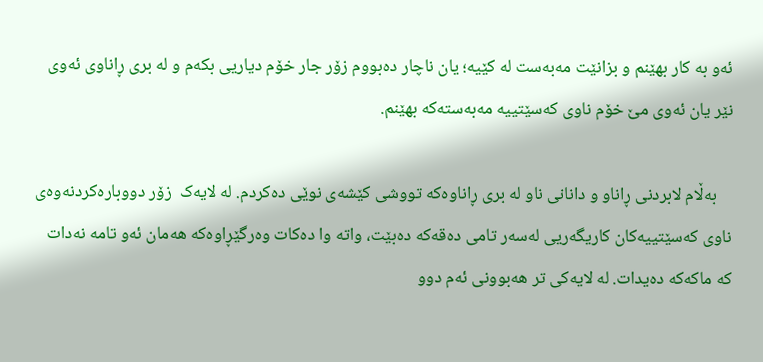ئەو بە کار بھێنم و بزانێت مەبەست لە کێیە؛ یان ناچار دەبووم زۆر جار خۆم دیاریی بکەم و لە بری ڕاناوی ئەوی نێر یان ئەوی مێ خۆم ناوی کەسێتییە مەبەستەکە بھێنم.

    بەڵام لابردنی ڕاناو و دانانی ناو لە بری ڕاناوەکە تووشی کێشەی نوێی دەکردم. لە لایەک  زۆر دووبارەکردنەوەی ناوی کەسێتییەکان کاریگەریی لەسەر تامی دەقەکە دەبێت، واتە وا دەکات وەرگێڕاوەکە ھەمان ئەو تامە نەدات کە ماکەکە دەیدات. لە لایەکی تر ھەبوونی ئەم دوو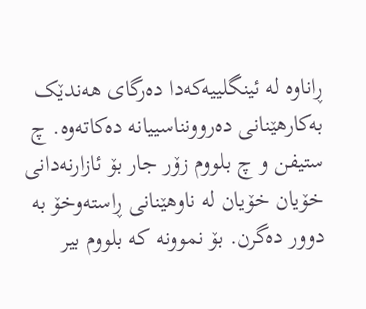ڕاناوە لە ئینگلییەکەدا دەرگای ھەندێک بەکارھێنانی دەروونناسییانە دەکاتەوە. چ ستیفن و چ بلووم زۆر جار بۆ ئازارنەدانی خۆیان خۆیان لە ناوھێنانی ڕاستەوخۆ بە دوور دەگرن. بۆ نموونە کە بلووم بیر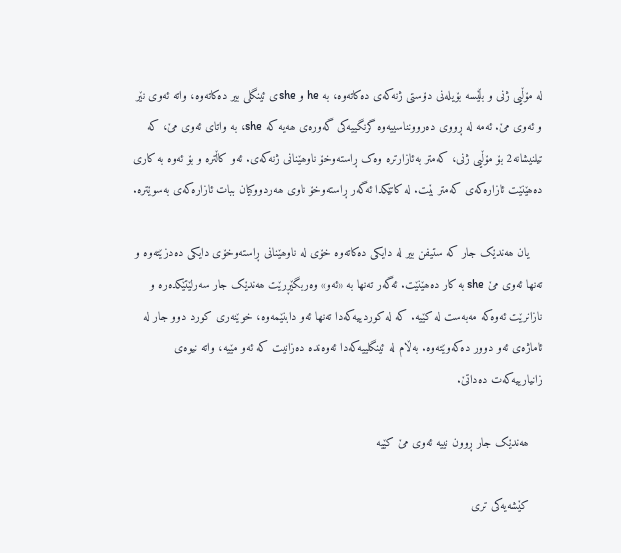لە مۆڵیی ژنی و بڵێسە بۆیلەنی دۆستی ژنەکەی دەکاتەوە، بە he و sheی ئینگلی بیر دەکاتەوە، واتە ئەوی نێر و ئەوی مێ. ئەمە لە ڕووی دەروونناسییەوە گرنگییەکی گەورەی ھەیە کە she، بە واتای ئەوی مێ، کە تیلنیشانە2 بۆ مۆڵیی ژنی، کەمتر بەئازارترە وەک ڕاستەوخۆ ناوھێنانی ژنەکەی. ئەو کاڵترە و بۆ ئەوە بە کاری دەھێنێت ئازارەکەی کەمتر بێت. لە کاتێکدا ئەگەر ڕاستەوخۆ ناوی ھەردووکیان ببات ئازارەکەی بەسوێترە.

    یان ھەندێک جار کە ستیفن بیر لە دایکی دەکاتەوە خۆی لە ناوھێنانی ڕاستەوخۆی دایکی دەدزێتەوە و تەنھا ئەوی مێ she بە کار دەھێنێت. ئەگەر تەنھا بە «ئەو» وەربگێڕرێت ھەندێک جار سەرلێتێکدەرە و نازانرێت ئەوەکە مەبەست لە کێیە. کە لە کوردییەکەدا تەنھا ئەو دابنێمەوە، خوێنەری کورد دوو جار لە ئاماژەی ئەو دوور دەکەوێتەوە. بەڵام لە ئینگلییەکەدا ئەوەندە دەزانیت کە ئەو مێیە، واتە نیوەی زانیارییەکەت دەداتێ.

    ھەندێک جار ڕوون نییە ئەوی مێ کێیە

    کێشەیەکی تری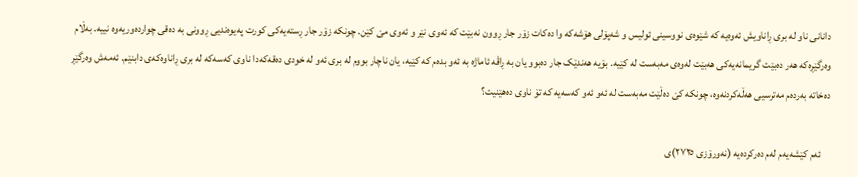دانانی ناو لە بری ڕاناویش ئەوەیە کە شێوەی نووسینی ئولیس و شەپۆلی ھۆشەکە وا دەکات زۆر جار ڕوون نەبێت کە ئەوی نێر و ئەوی مێ کێن. چونکە زۆر جار ڕستەیەکی کورت پەیوەندیی ڕوونی بە دەقی چواردەوریەوە نییە. بەڵام وەرگێڕەکە ھەر دەبێت گریمانەیەکی ھەبێت لەوەی مەبەست لە کێیە. بۆیە ھەندێک جار دەبوو یان بە ڕاڤە ئاماژە بە ئەو بدەم کە کێیە، یان ناچار بووم لە بری ئەو لە خودی دەقەکەدا ناوی کەسەکە لە بری ڕاناوەکەی دابنێم. ئەمەش وەرگێڕ دەخاتە بەردەم مەترسیی ھەڵەکردنەوە، چونکە کێ دەڵێت مەبەست لە ئەو ئەو کەسەیە کە تۆ ناوی دەھێنیت؟

    ئەم کێشەیەم لەم دەرکردەیە (نەورۆزی ٢٧٢٥)ی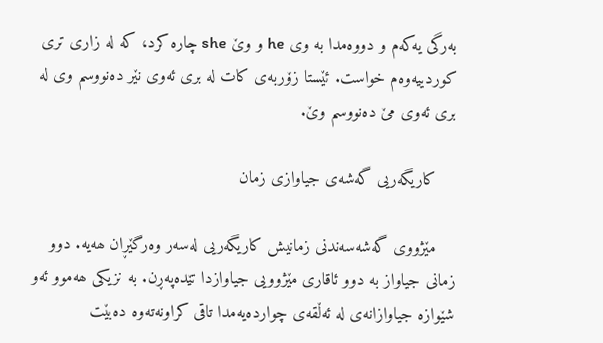بەرگی یەکەم و دووەمدا بە وی he و وێ she چارە کرد، کە لە زاری تری کوردییەوەم خواست. ئێستا زۆربەی کات لە بری ئەوی نێر دەنووسم وی لە بری ئەوی مێ دەنووسم وێ.

    کاریگەریی گەشەی جیاوازی زمان

    مێژووی گەشەسەندنی زمانیش کاریگەریی لەسەر وەرگێڕان ھەیە. دوو زمانی جیاواز بە دوو ئاقاری مێژوویی جیاوازدا تێدەپەڕن. بە نزیکی ھەموو ئەو شێوازە جیاوازانەی لە ئەڵقەی چواردەیەمدا تاقی کراونەتەوە دەبێت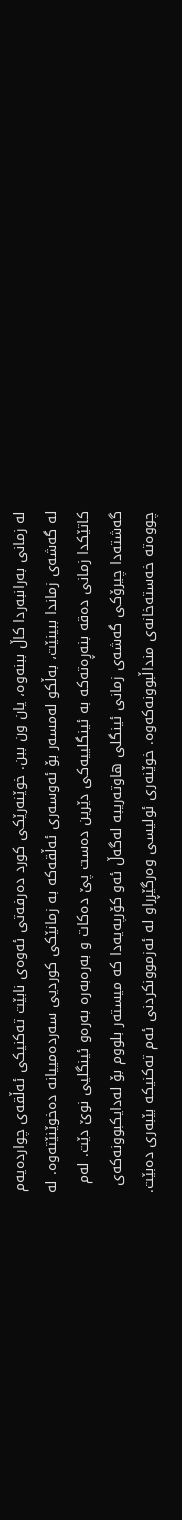لە زمانی بەرانبەردا کاڵ ببنەوە، یان ون ببن. خوێنەرێکی کورد دەرفەتی ئەوەی نابێت تەکنیکی ئەڵقەی چواردەیەم لە گەشەی زماندا ببینێت، بەڵکو لەمسەر بۆ ئەوسەری ئەڵقەکە بە زمانێکی کوردیی سەردەمییانە دەخوێنێتەوە. لە کاتێکدا زمانی دەقە بنەڕەتەکە بە ئینگلییەکی دێرین دەست پێ دەکات و بەرەبەرە بەرەو ئینگلیی نوێ دێت. لەم گەشتەدا چیرۆکی گەشەی زمانی ئینگلی ھاوتەریبە لەگەڵ ئەو کۆرپەیەدا کە میستەر بلووم بۆ لەدایکبوونەکەی چووەتە خەستەخانەی منداڵبوونەکەوە. خوێنەری ئولیسی وەرگێڕراو لە ئەزموونکردنی ئەم تەکنیکە بێبەری دەبێت.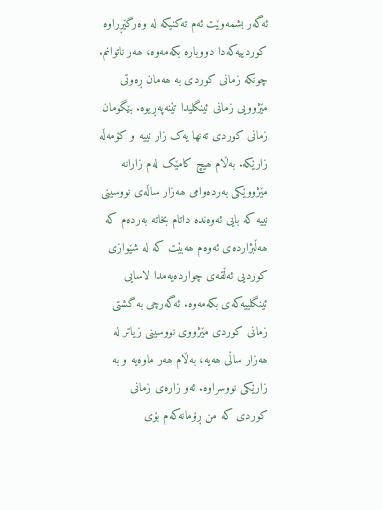ئەگەر بشمەوێت ئەم تەکنیکە لە وەرگێڕراوە کوردییەکەدا دووبارە بکەمەوە، ھەر ناتوانم. چونکە زمانی کوردی بە ھەمان ڕەوتی مێژوویی زمانی ئینگلیدا تێنەپەڕیوە. بێگومان زمانی کوردی تەنھا یەک زار نییە و کۆمەڵە زارێکە. بەڵام ھیچ کامێک لەم زارانە مێژووێکی بەردەوامی ھەزار ساڵەی نووسینی نییە کە بایی ئەوەندە داتام بخاتە بەردەم کە ھەڵبژاردەی ئەوەم ھەبێت کە لە شێوازی کوردیی ئەڵقەی چواردەیەمدا لاسایی ئینگلییەکەی بکەمەوە. ئەگەرچی بە گشتی زمانی کوردی مێژووی نووسینی زیاتر لە ھەزار ساڵی ھەیە، بەڵام ھەر ماوەیە و بە زارێکی نووسراوە. ئەو زارەی زمانی کوردی کە من ڕۆمانەکەم بۆی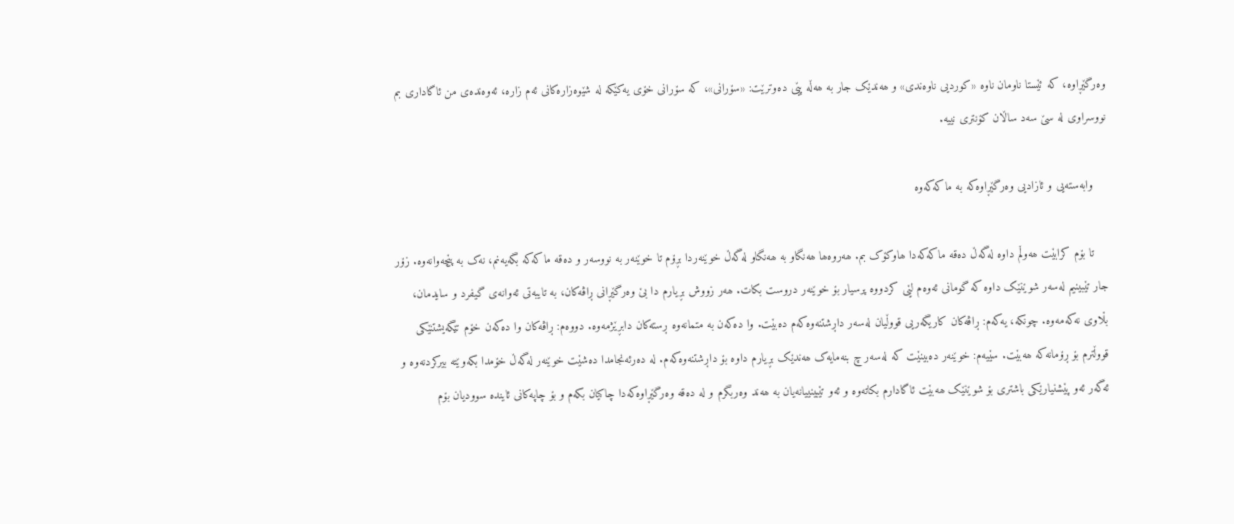وەرگێڕاوە، کە ئێستا ناومان ناوە «کوردیی ناوەندی» و ھەندێک جار بە ھەڵە پێی دەوترێت: «سۆرانی»، کە سۆرانی خۆی یەکێکە لە شێوەزارەکانی ئەم زارە، ئەوەندەی من ئاگاداری بم نووسراوی لە سێ سەد ساڵان کۆنتری نییە.

    وابەستەیی و ئازادیی وەرگێڕاوەکە بە ماکەکەوە

    تا بۆم کرابێت ھەوڵم داوە لەگەڵ دەقە ماکەکەدا ھاوکۆک بم. ھەروەھا ھەنگاو بە ھەنگاو لەگەڵ خوێنەردا بڕۆم تا خوێنەر بە نووسەر و دەقە ماکەکە بگەیەنم، نەک بە پێچەوانەوە. زۆر جار تێبینیم لەسەر شوێنێک داوە کە گومانی ئەوەم لێی کردووە پرسیار بۆ خوێنەر دروست بکات. ھەر زووش بڕیارم دا بێ وەرگێڕانی ڕاڤەکان، بە تایبەتی ئەوانەی گیفرد و سایدمان، بڵاوی نەکەمەوە. چونکە، یەکەم: ڕاڤەکان کاریگەریی قووڵیان لەسەر داڕشتنەوەکەم دەبێت. وا دەکەن بە متمانەوە ڕستەکان دابڕێژمەوە. دووەم: ڕاڤەکان وا دەکەن خۆم تێگەیشتنێکی قووڵترم بۆ ڕۆمانەکە ھەبێت. سێیەم: خوێنەر دەبینێت کە لەسەر چ بنەمایەک ھەندێک بڕیارم داوە بۆ داڕشتنەوەکەم. لە دەرئەنجامدا دەشێت خوێنەر لەگەڵ خۆمدا بکەوێتە بیرکردنەوە و ئەگەر ئەو پێشنیارێکی باشتری بۆ شوێنێک ھەبێت ئاگادارم بکاتەوە و ئەو تێبینییانەیان بە ھەند وەربگرم و لە دەقە وەرگێڕاوەکەدا چاکیان بکەم و بۆ چاپەکانی ئایندە سوودیان بۆم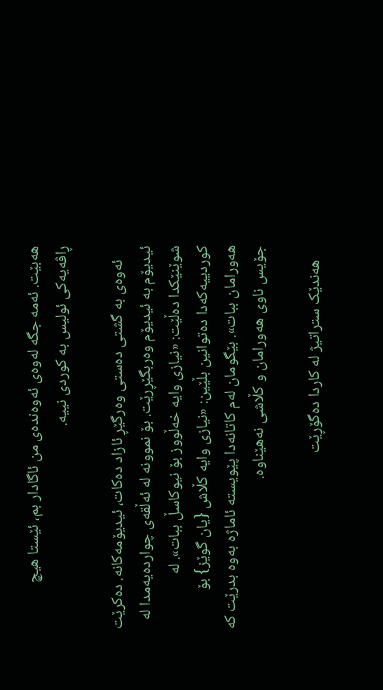ھەبێت. ئەمە جگە لەوەی ئەوەندەی من ئاگادار بم، ئێستا ھیچ ڕاڤەیەکی ئولیس بە کوردی نییە.

    ئەوەی بە گشتی دەستی وەرگێڕ ئازاد دەکات، ئیدیۆمەکانە. دەکرێت ئیدیۆم بە ئیدیۆم وەربگێڕرێت. بۆ نموونە لە ئەڵقەی چواردەیەمدا لە شوێنێکدا دەڵێت: «نیازی وایە خەڵووز بۆ نیوکاسڵ ببات». لە کوردییەکەدا دەتوانین بڵێین: «نیازی وایە کڵاش {یان گوێز} بۆ ھەورامان ببات». بێگومان لەم کاتانەدا پێویستە ئاماژە بەوە بدرێت کە جۆیس ناوی ھەورامان و کڵاشی نەھێناوە.

    ھەندێک ستراتیژ لە کاردا دەگۆڕێت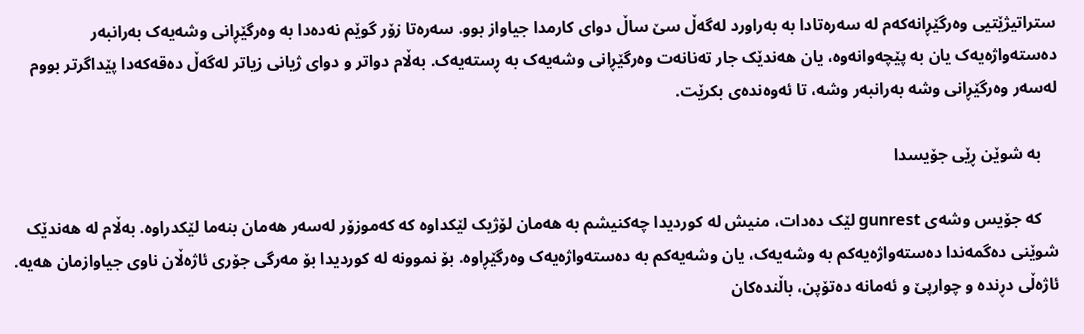ستراتیژێتیی وەرگێڕانەکەم لە سەرەتادا بە بەراورد لەگەڵ سێ ساڵ دوای کارمدا جیاواز بوو. سەرەتا زۆر گوێم نەدەدا بە وەرگێڕانی وشەیەک بەرانبەر دەستەواژەیەک یان بە پێچەوانەوە، یان ھەندێک جار تەنانەت وەرگێڕانی وشەیەک بە ڕستەیەک. بەڵام دواتر و دوای ژیانی زیاتر لەگەڵ دەقەکەدا پێداگرتر بووم لەسەر وەرگێڕانی وشە بەرانبەر وشە، تا ئەوەندەی بکرێت.

    بە شوێن ڕێی جۆیسدا

    کە جۆیس وشەی gunrest لێک دەدات، منیش لە کوردیدا چەکنیشم بە ھەمان لۆژیک لێکداوە کە کەموزۆر لەسەر ھەمان بنەما لێکدراوە. بەڵام لە ھەندێک شوێنی دەگمەندا دەستەواژەیەکم بە وشەیەک، یان وشەیەکم بە دەستەواژەیەک وەرگێڕاوە. بۆ نموونە لە کوردیدا بۆ مەرگی جۆری ئاژەڵان ناوی جیاوازمان ھەیە. ئاژەڵی دڕندە و چوارپێ و ئەمانە دەتۆپن، باڵندەکان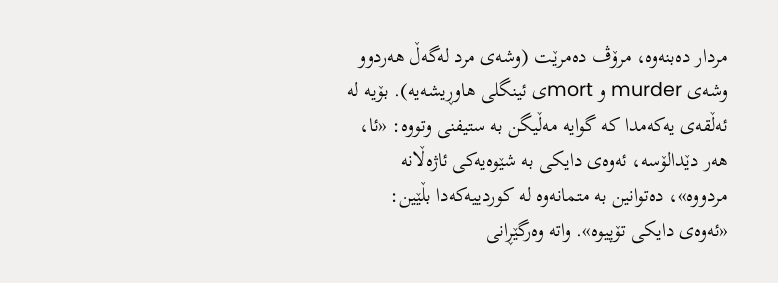مردار دەبنەوە، مرۆڤ دەمرێت (وشەی مرد لەگەڵ ھەردوو وشەی murder و mortی ئینگلی ھاوڕیشەیە). بۆیە لە ئەڵقەی یەکەمدا کە گوایە مەڵیگن بە ستیفنی وتووە: «ئا، ھەر دێدالۆسە، ئەوەی دایکی بە شێوەیەکی ئاژەڵانە مردووە»، دەتوانین بە متمانەوە لە کوردییەکەدا بڵێین: «ئەوەی دایکی تۆپیوە». واتە وەرگێڕانی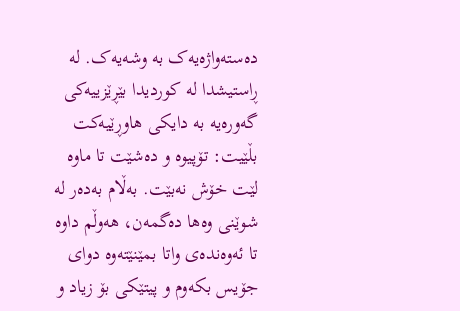دەستەواژەیەک بە وشەیەک. لە ڕاستیشدا لە کوردیدا بێڕێزییەکی گەورەیە بە دایکی ھاوڕێیەکت بڵێیت: تۆپیوە و دەشێت تا ماوە لێت خۆش نەبێت. بەڵام بەدەر لە شوێنی وەھا دەگمەن، ھەوڵم داوە تا ئەوەندەی واتا بمێنێتەوە دوای جۆیس بکەوم و پیتێکی بۆ زیاد و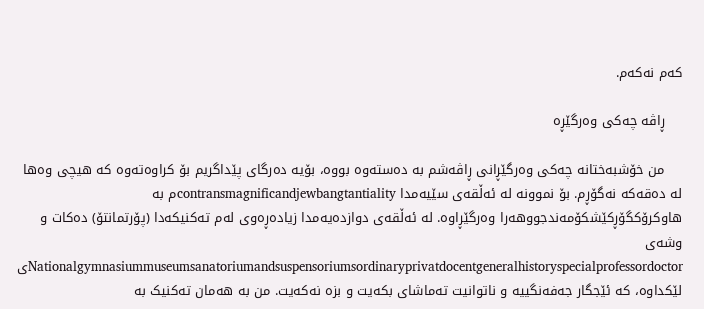کەم نەکەم.

    ڕاڤە چەکی وەرگێڕە

    من خۆشبەختانە چەکی وەرگێڕانی ڕاڤەشم بە دەستەوە بووە، بۆیە دەرگای پێداگریم بۆ کراوەتەوە کە ھیچی وەھا لە دەقەکە نەگۆڕم. بۆ نموونە لە ئەڵقەی سێیەمدا contransmagnificandjewbangtantialityم بە ھاوکرۆکگۆڕکێشکۆمەندجووھەرا وەرگێڕاوە. لە ئەڵقەی دوازدەیەمدا زیادەڕەوی لەم تەکنیکەدا (پۆرتمانتۆ) دەکات و وشەی Nationalgymnasiummuseumsanatoriumandsuspensoriumsordinaryprivatdocentgeneralhistoryspecialprofessordoctorی لێکداوە، کە ئێجگار جەفەنگییە و ناتوانیت تەماشای بکەیت و بزە نەکەیت. من بە ھەمان تەکنیک بە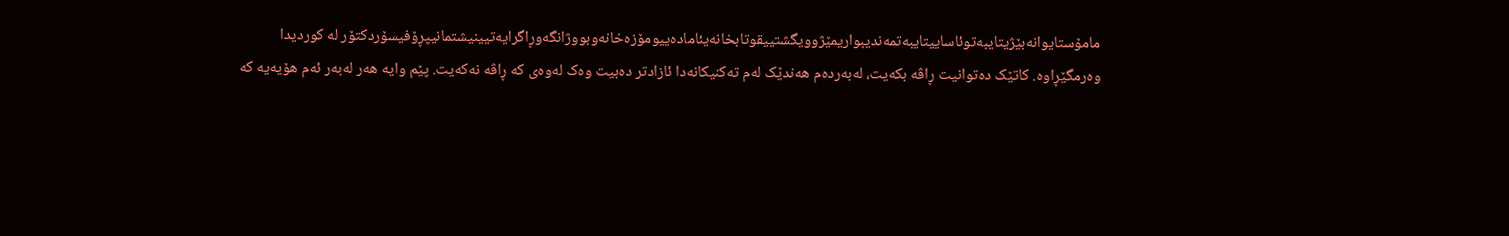مامۆستایوانەبێژیتایبەتوئاساییتایبەتمەندیبواریمێژوویگشتییقوتابخانەیئامادەییومۆزەخانەوبووژانگەوڕاگرایەتیینیشتمانیپڕۆفیسۆردکتۆر لە کوردیدا وەرمگێڕاوە. کاتێک دەتوانیت ڕاڤە بکەیت، لەبەردەم ھەندێک لەم تەکنیکانەدا ئازادتر دەبیت وەک لەوەی کە ڕاڤە نەکەیت. پێم وایە ھەر لەبەر ئەم ھۆیەیە کە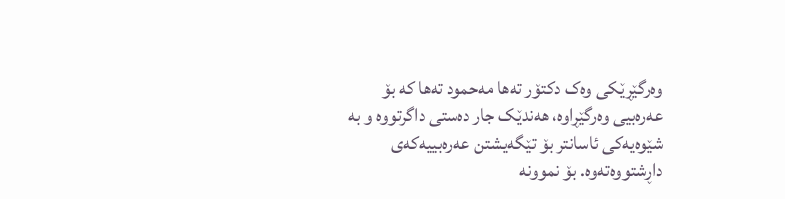وەرگێڕێکی وەک دکتۆر تەھا مەحمود تەھا کە بۆ عەرەبیی وەرگێڕاوە، ھەندێک جار دەستی داگرتووە و بە شێوەیەکی ئاسانتر بۆ تێگەیشتن عەرەبییەکەی داڕشتووەتەوە. بۆ نموونە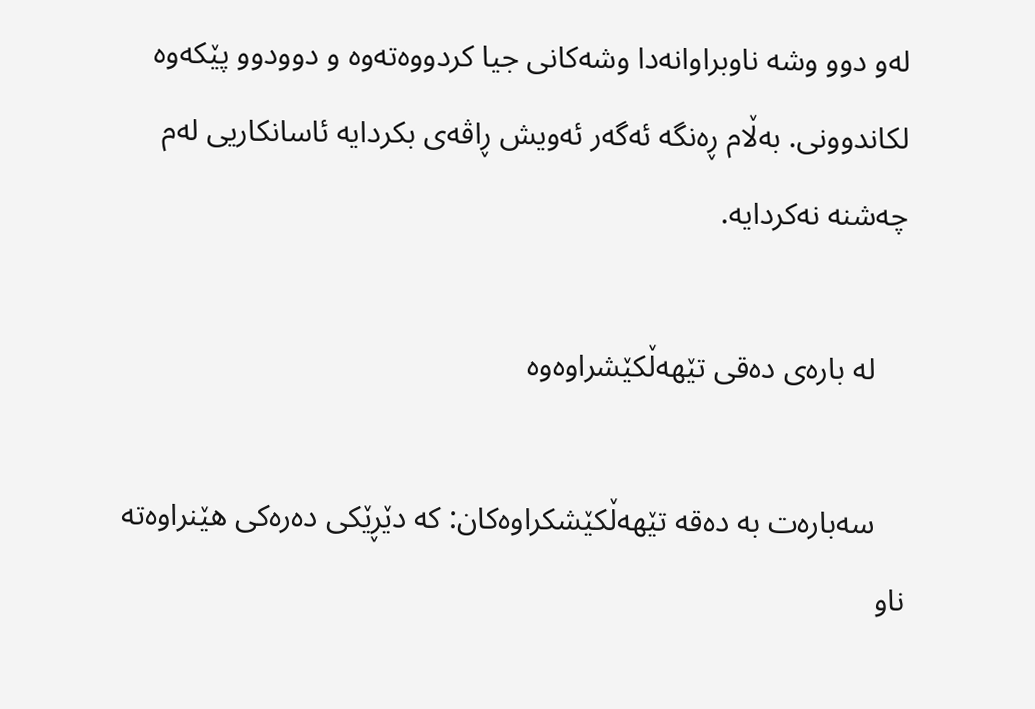لەو دوو وشە ناوبراوانەدا وشەکانی جیا کردووەتەوە و دوودوو پێکەوە لکاندوونی. بەڵام ڕەنگە ئەگەر ئەویش ڕاڤەی بکردایە ئاسانکاریی لەم چەشنە نەکردایە.

    لە بارەی دەقی تێھەڵکێشراوەوە

    سەبارەت بە دەقە تێھەڵکێشکراوەکان: کە دێڕێکی دەرەکی ھێنراوەتە ناو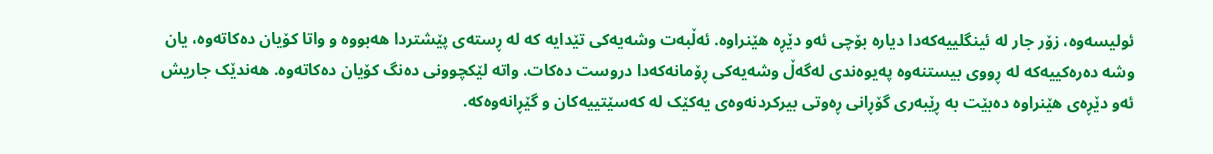ئولیسەوە، زۆر جار لە ئینگلییەکەدا دیارە بۆچی ئەو دێڕە ھێنراوە. ئەڵبەت وشەیەکی تێدایە کە لە ڕستەی پێشتردا ھەبووە و واتا کۆیان دەکاتەوە، یان وشە دەرەکییەکە لە ڕووی بیستنەوە پەیوەندی لەگەڵ وشەیەکی ڕۆمانەکەدا دروست دەکات. واتە لێکچوونی دەنگ کۆیان دەکاتەوە. ھەندێک جاریش ئەو دێڕەی ھێنراوە دەبێت بە ڕێبەری گۆڕانی ڕەوتی بیرکردنەوەی یەکێک لە کەسێتییەکان و گێڕانەوەکە.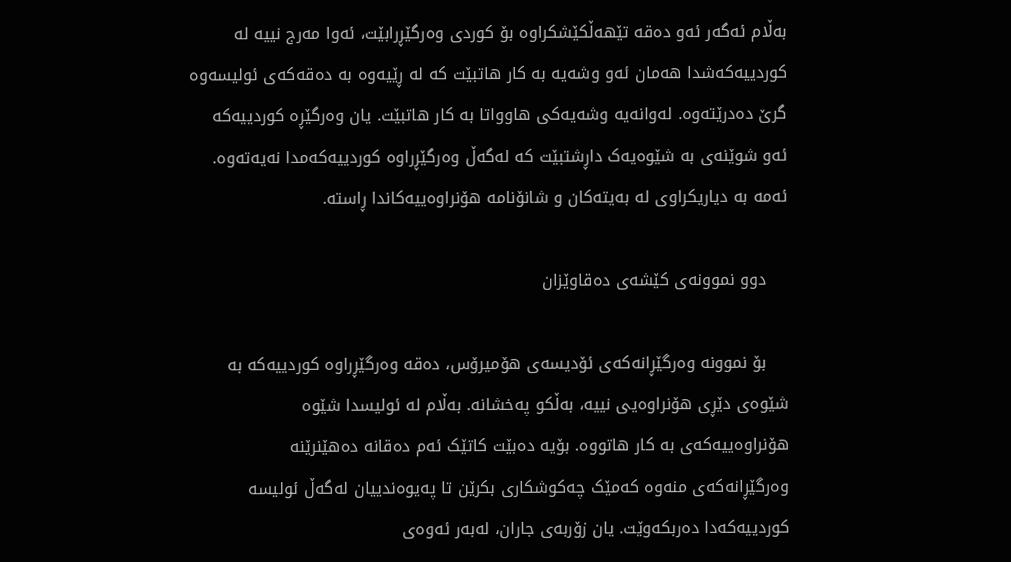بەڵام ئەگەر ئەو دەقە تێھەڵکێشکراوە بۆ کوردی وەرگێڕرابێت، ئەوا مەرج نییە لە کوردییەکەشدا ھەمان ئەو وشەیە بە کار ھاتبێت کە لە ڕێیەوە بە دەقەکەی ئولیسەوە گرێ دەدرێتەوە. لەوانەیە وشەیەکی ھاوواتا بە کار ھاتبێت. یان وەرگێڕە کوردییەکە ئەو شوێنەی بە شێوەیەک داڕشتبێت کە لەگەڵ وەرگێڕراوە کوردییەکەمدا نەیەتەوە. ئەمە بە دیاریکراوی لە بەیتەکان و شانۆنامە ھۆنراوەییەکاندا ڕاستە.

    دوو نموونەی کێشەی دەقاوێزان

    بۆ نموونە وەرگێڕانەکەی ئۆدیسەی ھۆمیرۆس، دەقە وەرگێڕراوە کوردییەکە بە شێوەی دێڕی ھۆنراوەیی نییە، بەڵکو پەخشانە. بەڵام لە ئولیسدا شێوە ھۆنراوەییەکەی بە کار ھاتووە. بۆیە دەبێت کاتێک ئەم دەقانە دەھێنرێنە وەرگێڕانەکەی منەوە کەمێک چەکوشکاری بکرێن تا پەیوەندییان لەگەڵ ئولیسە کوردییەکەدا دەربکەوێت. یان زۆربەی جاران، لەبەر ئەوەی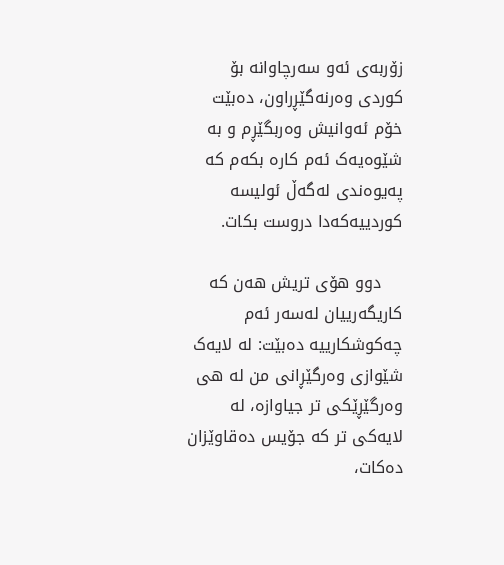زۆربەی ئەو سەرچاوانە بۆ کوردی وەرنەگێڕراون، دەبێت خۆم ئەوانیش وەربگێڕم و بە شێوەیەک ئەم کارە بکەم کە پەیوەندی لەگەڵ ئولیسە کوردییەکەدا دروست بکات.

    دوو ھۆی تریش ھەن کە کاریگەرییان لەسەر ئەم چەکوشکارییە دەبێت: لە لایەک شێوازی وەرگێڕانی من لە ھی وەرگێڕێکی تر جیاوازە، لە لایەکی تر کە جۆیس دەقاوێزان دەکات،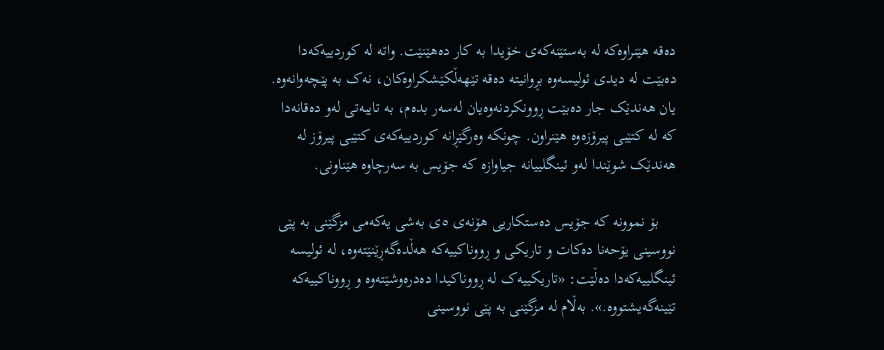دەقە ھێنراوەکە لە بەستێنەکەی خۆیدا بە کار دەھێنێت. واتە لە کوردییەکەدا دەبێت لە دیدی ئولیسەوە بڕوانیتە دەقە تێھەڵکێشکراوەکان، نەک بە پێچەوانەوە. یان ھەندێک جار دەبێت ڕوونکردنەوەیان لەسەر بدەم، بە تایبەتی لەو دەقانەدا کە لە کتێبی پیرۆزەوە ھێنراون. چونکە وەرگێڕانە کوردییەکەی کتێبی پیرۆز لە ھەندێک شوێندا لەو ئینگلییانە جیاوازە کە جۆیس بە سەرچاوە ھێناونی.

    بۆ نموونە کە جۆیس دەستکاریی ھۆنەی ٥ی بەشی یەکەمی مزگێنی بە پێی نووسینی یۆحەنا دەکات و تاریکی و ڕووناکییەکە ھەڵدەگەڕێنێتەوە، لە ئولیسە ئینگلییەکەدا دەڵێت: «تاریکییەک لە ڕووناکیدا دەدرەوشێتەوە و ڕووناکییەکە تێینەگەیشتووە.». بەڵام لە مزگێنی بە پێی نووسینی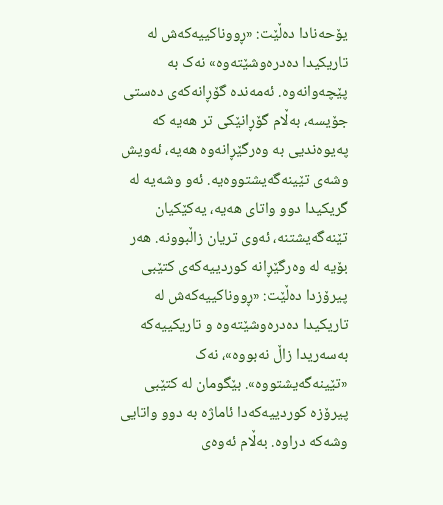یۆحەنادا دەڵێت: «ڕووناکییەکەش لە تاریکیدا دەدرەوشێتەوە» نەک بە پێچەوانەوە. ئەمەندە گۆڕانەکەی دەستی جۆیسە، بەڵام گۆڕانێکی تر ھەیە کە پەیوەندیی بە وەرگێڕانەوە ھەیە، ئەویش وشەی تێینەگەیشتووەیە. ئەو وشەیە لە گریکیدا دوو واتای ھەیە، یەکێکیان تێنەگەیشتنە، ئەوی تریان زاڵبوونە. ھەر بۆیە لە وەرگێڕانە کوردییەکەی کتێبی پیرۆزدا دەڵێت: «ڕووناکییەکەش لە تاریکیدا دەدرەوشێتەوە و تاریکییەکە بەسەریدا زاڵ نەبووە»، نەک «تێینەگەیشتووە». بێگومان لە کتێبی پیرۆزە کوردییەکەدا ئاماژە بە دوو واتایی وشەکە دراوە. بەڵام ئەوەی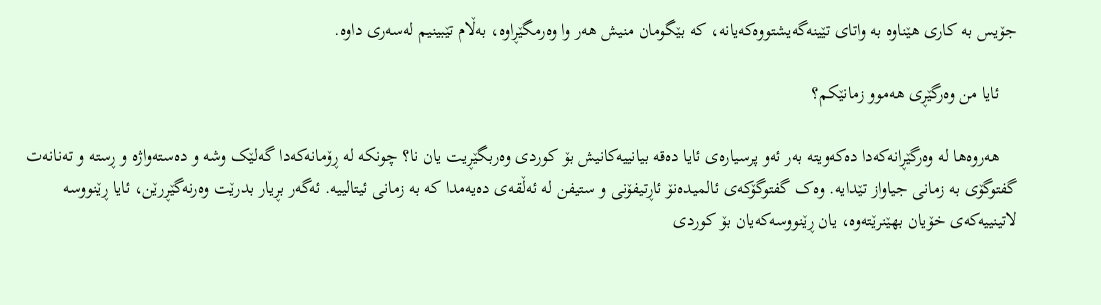جۆیس بە کاری ھێناوە بە واتای تێینەگەیشتووەکەیانە، کە بێگومان منیش ھەر وا وەرمگێڕاوە، بەڵام تێبینیم لەسەری داوە.

    ئایا من وەرگێڕی ھەموو زمانێکم؟

    ھەروەھا لە وەرگێڕانەکەدا دەکەویتە بەر ئەو پرسیارەی ئایا دەقە بیانییەکانیش بۆ کوردی وەربگێڕیت یان نا؟ چونکە لە ڕۆمانەکەدا گەلێک وشە و دەستەواژە و ڕستە و تەنانەت گفتوگۆی بە زمانی جیاواز تێدایە. وەک گفتوگۆکەی ئالمیدەنۆ ئاڕتیفۆنی و ستیفن لە ئەڵقەی دەیەمدا کە بە زمانی ئیتالییە. ئەگەر بڕیار بدرێت وەرنەگێڕرێن، ئایا ڕێنووسە لاتینییەکەی خۆیان بھێنرێتەوە، یان ڕێنووسەکەیان بۆ کوردی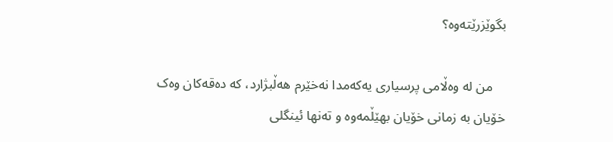بگوێزرێتەوە؟

    من لە وەڵامی پرسیاری یەکەمدا نەخێرم ھەڵبژارد، کە دەقەکان وەک خۆیان بە زمانی خۆیان بھێڵمەوە و تەنھا ئینگلی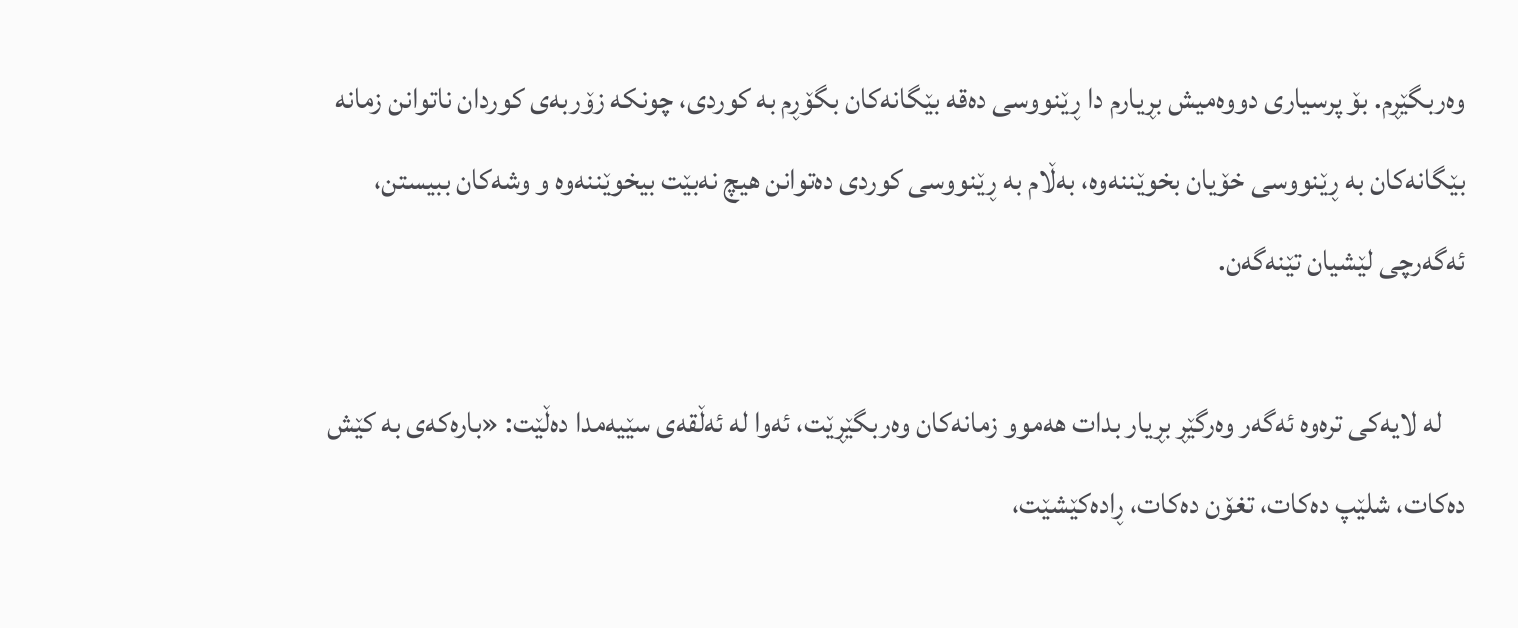وەربگێڕم. بۆ پرسیاری دووەمیش بڕیارم دا ڕێنووسی دەقە بێگانەکان بگۆڕم بە کوردی، چونکە زۆربەی کوردان ناتوانن زمانە بێگانەکان بە ڕێنووسی خۆیان بخوێننەوە، بەڵام بە ڕێنووسی کوردی دەتوانن ھیچ نەبێت بیخوێننەوە و وشەکان ببیستن، ئەگەرچی لێشیان تێنەگەن.

    لە لایەکی ترەوە ئەگەر وەرگێڕ بڕیار بدات ھەموو زمانەکان وەربگێڕێت، ئەوا لە ئەڵقەی سێیەمدا دەڵێت: «بارەکەی بە کێش دەکات، شلێپ دەکات، تغۆن دەکات، ڕادەکێشێت،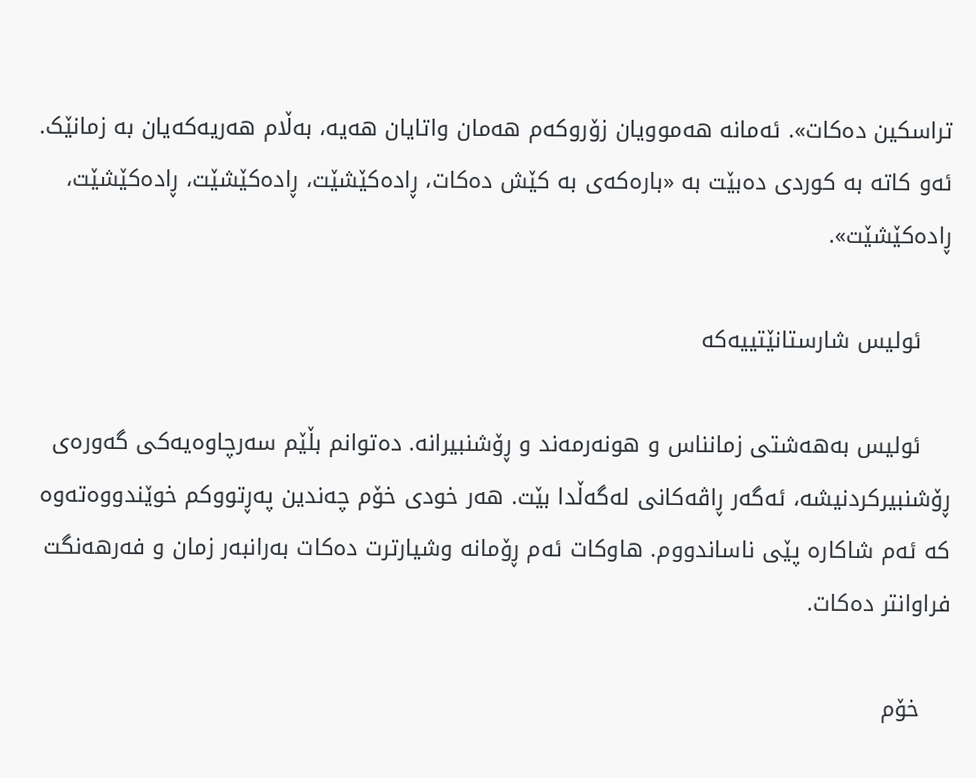تراسکین دەکات». ئەمانە ھەموویان زۆروکەم ھەمان واتایان ھەیە، بەڵام ھەریەکەیان بە زمانێک. ئەو کاتە بە کوردی دەبێت بە «بارەکەی بە کێش دەکات، ڕادەکێشێت، ڕادەکێشێت، ڕادەکێشێت، ڕادەکێشێت».

    ئولیس شارستانێتییەکە

    ئولیس بەھەشتی زمانناس و ھونەرمەند و ڕۆشنبیرانە. دەتوانم بڵێم سەرچاوەیەکی گەورەی ڕۆشنبیرکردنیشە، ئەگەر ڕاڤەکانی لەگەڵدا بێت. ھەر خودی خۆم چەندین پەڕتووکم خوێندووەتەوە کە ئەم شاکارە پێی ناساندووم. ھاوکات ئەم ڕۆمانە وشیارترت دەکات بەرانبەر زمان و فەرھەنگت فراوانتر دەکات.

    خۆم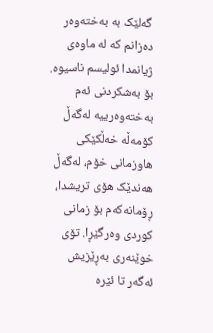گەلێک بە بەختەوەر دەزانم کە لە ماوەی ژیانمدا ئولیسم ناسیوە. بۆ بەشکردنی ئەم بەختەوەرییە لەگەڵ کۆمەڵە خەڵکێکی ھاوزمانی خۆم، لەگەڵ ھەندێک ھۆی تریشدا، ڕۆمانەکەم بۆ زمانی کوردی وەرگێڕا. تۆی خوێنەری بەڕێزیش ئەگەر تا ئێرە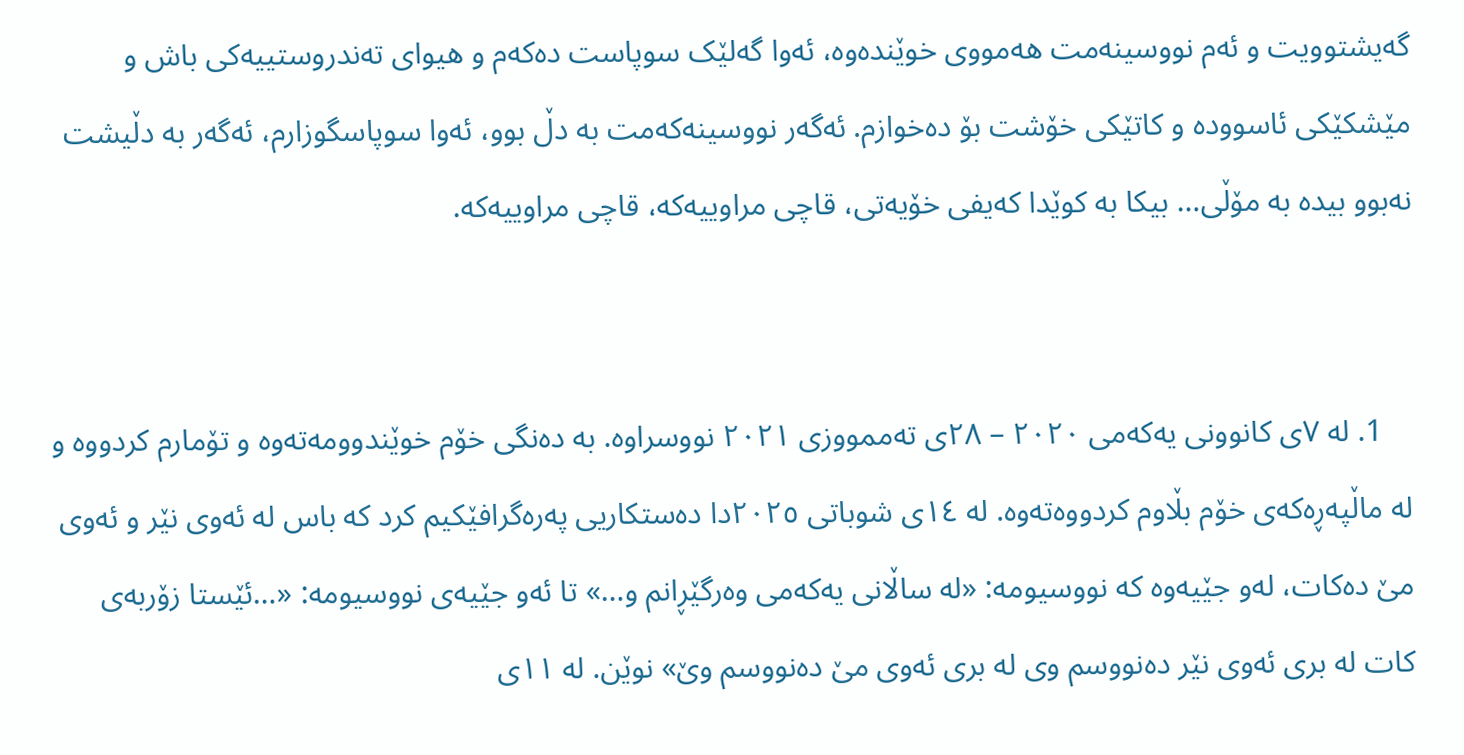گەیشتوویت و ئەم نووسینەمت ھەمووی خوێندەوە، ئەوا گەلێک سوپاست دەکەم و ھیوای تەندروستییەکی باش و مێشکێکی ئاسوودە و کاتێکی خۆشت بۆ دەخوازم. ئەگەر نووسینەکەمت بە دڵ بوو، ئەوا سوپاسگوزارم، ئەگەر بە دڵیشت نەبوو بیدە بە مۆڵی… بیکا بە کوێدا کەیفی خۆیەتی، قاچی مراوییەکە، قاچی مراوییەکە.


    1. لە ٧ی کانوونی یەکەمی ٢٠٢٠ – ٢٨ی تەممووزی ٢٠٢١ نووسراوە. بە دەنگی خۆم خوێندوومەتەوە و تۆمارم کردووە و لە ماڵپەڕەکەی خۆم بڵاوم کردووەتەوە. لە ١٤ی شوباتی ٢٠٢٥دا دەستکاریی پەرەگرافێکیم کرد کە باس لە ئەوی نێر و ئەوی مێ دەکات، لەو جێیەوە کە نووسیومە: «لە ساڵانی یەکەمی وەرگێڕانم و…» تا ئەو جێیەی نووسیومە: «…ئێستا زۆربەی کات لە بری ئەوی نێر دەنووسم وی لە بری ئەوی مێ دەنووسم وێ» نوێن. لە ١١ی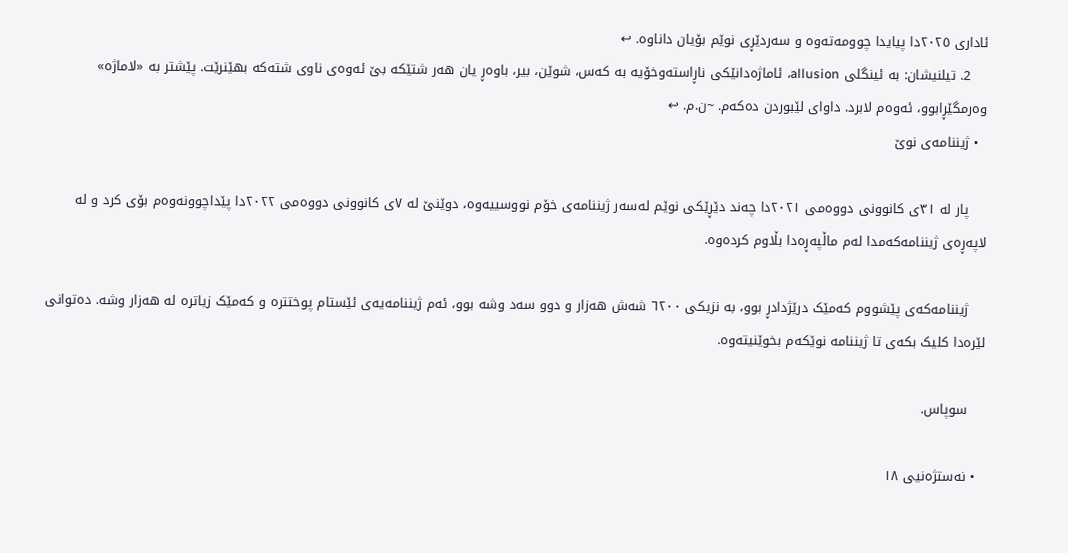ئاداری ٢٠٢٥دا پیایدا چوومەتەوە و سەردێڕی نوێم بۆیان داناوە. ↩
    2. تیلنیشان: بە ئینگلی allusion، ئاماژەدانێکی ناڕاستەوخۆیە بە کەس، شوێن، بیر، باوەڕ یان ھەر شتێکە بێ ئەوەی ناوی شتەکە بھێنرێت. پێشتر بە «لاماژە» وەرمگێڕابوو، ئەوەم لابرد. داوای لێبوردن دەکەم. ~ن.م. ↩
  • ژیننامەی نوێ

    پار لە ٣١ی کانوونی دووەمی ٢٠٢١دا چەند دێڕێکی نوێم لەسەر ژیننامەی خۆم نووسییەوە، دوێنێ لە ٧ی کانوونی دووەمی ٢٠٢٢دا پێداچوونەوەم بۆی کرد و لە لاپەڕەی ژیننامەکەمدا لەم ماڵپەڕەدا بڵاوم کردەوە.

    ژیننامەکەی پێشووم کەمێک درێژدادڕ بوو، بە نزیکی ٦٢٠٠ شەش هەزار و دوو سەد وشە بوو، ئەم ژیننامەیەی ئێستام پوختترە و کەمێک زیاترە لە هەزار وشە. دەتوانی لێرەدا کلیک بکەی تا ژیننامە نوێکەم بخوێنیتەوە.

    سوپاس.

  • نەستژەنیی ١٨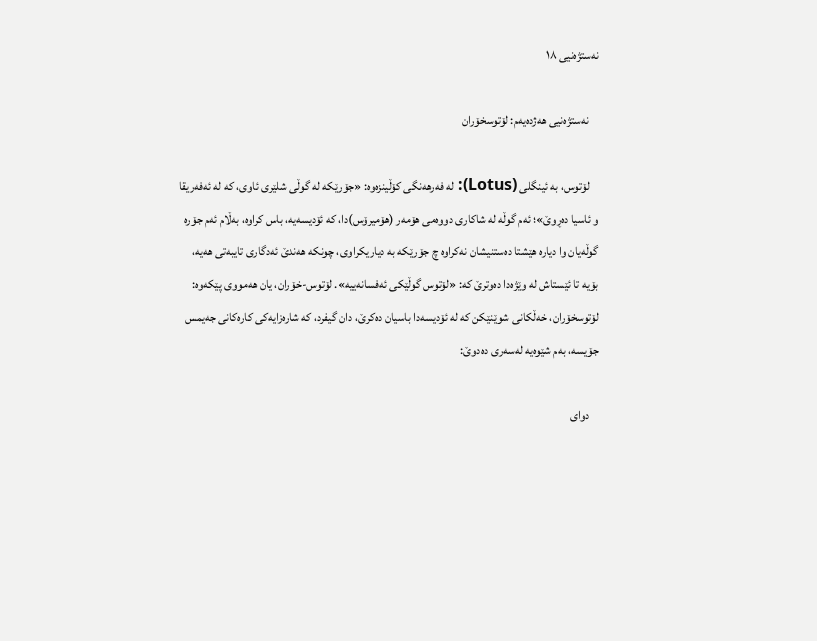نەستژەنیی ١٨

    نەستژەنیی هەژدەیەم: لۆتوسخۆران

    لۆتوس، بە ئینگلی (Lotus): لە فەرهەنگی کۆڵینزەوە: «جۆرێکە لە گوڵی شلێری ئاوی، کە لە ئەفەریقا و ئاسیا دەڕوێ»؛ ئەم گوڵە لە شاکاری دووەمی هۆمەر (هۆمیرۆس)دا، کە ئۆدیسەیە، باس کراوە، بەڵام ئەم جۆرە گوڵەیان وا دیارە هێشتا دەستنیشان نەکراوە چ جۆرێکە بە دیاریکراوی، چونکە هەندێ ئەدگاری تایبەتی هەیە، بۆیە تا ئێستاش لە وێژەدا دەوترێ کە: «لۆتوس گوڵێکی ئەفسانەییە». لۆتوس-خۆران، یان هەمووی پێکەوە: لۆتوسخۆران، خەڵکانی شوێنێکن کە لە ئۆدیسەدا باسیان دەکرێ، دان گیفرد، کە شارەزایەکی کارەکانی جەیمس جۆیسە، بەم شێوەیە لەسەری دەدوێ:

    دوای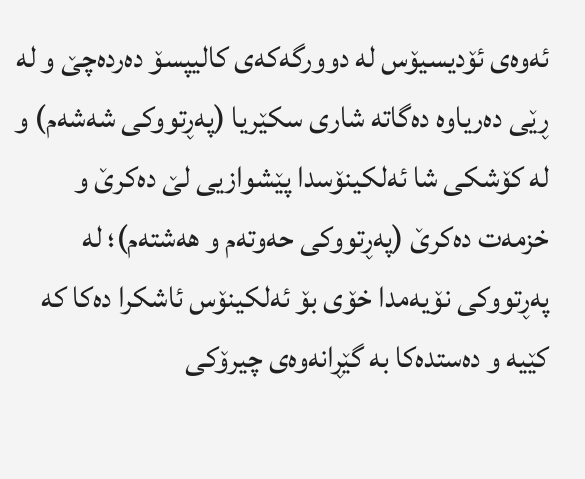ئەوەی ئۆدیسیۆس لە دوورگەکەی کالیپسۆ دەردەچێ و لە ڕێی دەریاوە دەگاتە شاری سکێریا (پەڕتووکی شەشەم) و لە کۆشکی شا ئەلکینۆسدا پێشوازیی لێ دەکرێ و خزمەت دەکرێ (پەڕتووکی حەوتەم و هەشتەم)؛ لە پەڕتووکی نۆیەمدا خۆی بۆ ئەلکینۆس ئاشکرا دەکا کە کێیە و دەستدەکا بە گێڕانەوەی چیرۆکی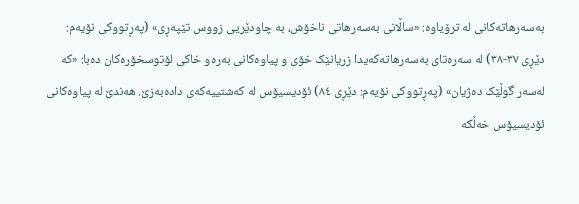بەسەرهاتەکانی لە ترۆیاوە: «ساڵانی بەسەرهاتی ناخۆش، بە چاودێریی زووس تێپەڕی» (پەڕتووکی نۆیەم: دێڕی ٣٧-٣٨) لە سەرەتای بەسەرهاتەکەیدا زریانێک خۆی و پیاوەکانی بەرەو خاکی لۆتوسخۆرەکان دەبا: «کە لەسەر گوڵێک دەژیان» (پەڕتووکی نۆیەم: دێڕی ٨٤) ئۆدیسیۆس لە کەشتییەکەی دادەبەزێ. هەندێ لە پیاوەکانی ئۆدیسیۆس خەڵکە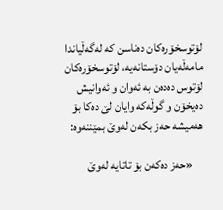لۆتوسخۆرەکان دەناسن کە لەگەڵیاندا مامەڵەیان دۆستانەیە، لۆتوسخۆرەکان لۆتوس دەدەن بە ئەوان و ئەوانیش دەیخۆن و گوڵەکە وایان لێ دەکا بۆ هەمیشە حەز بکەن لەوێ بمێننەوە:

    «حەز دەکەن بۆ تاتایە لەوێ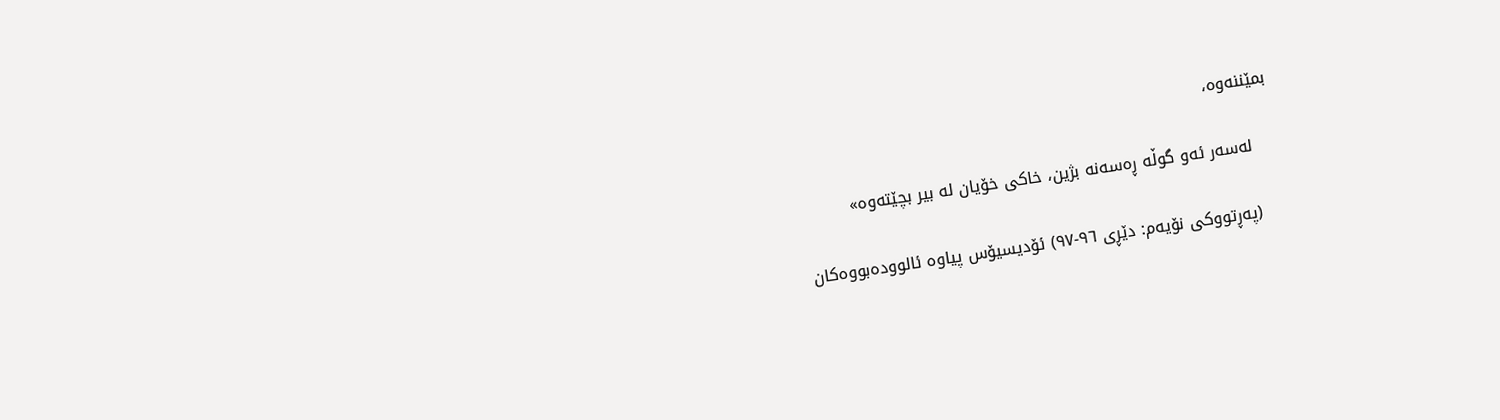بمێننەوە،

    لەسەر ئەو گوڵە ڕەسەنە بژین، خاکی خۆیان لە بیر بچێتەوە»

    (پەڕتووکی نۆیەم: دێڕی ٩٦-٩٧) ئۆدیسیۆس پیاوە ئالوودەبووەکان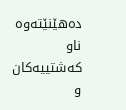دەهێنێتەوە ناو کەشتییەکان و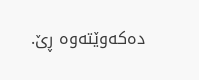دەکەوێتەوە ڕێ.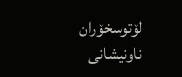لۆتوسخۆران ناونیشانی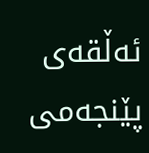ئەڵقەی پێنجەمی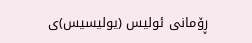ڕۆمانی ئولیس (یولیسیس)ی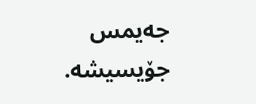جەیمس جۆیسیشە.